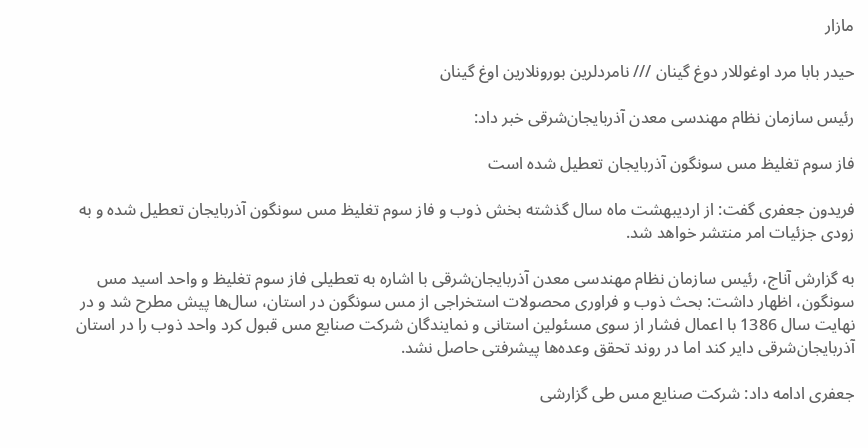مازار

حیدر بابا مرد اوغوللار دوغ گینان /// نامردلرین بورونلارین اوغ گینان

رئیس سازمان نظام مهندسی معدن آذربایجان‌شرقی خبر داد:

فاز سوم تغلیظ مس سونگون آذربایجان تعطیل شده است

فریدون جعفری گفت: از اردیبهشت ماه سال گذشته بخش ذوب و فاز سوم تغلیظ مس سونگون آذربایجان تعطیل شده و به زودی جزئیات امر منتشر خواهد شد.

به گزارش آناج، رئیس سازمان نظام مهندسی معدن آذربایجان‌شرقی با اشاره به تعطیلی فاز سوم تغلیظ و واحد اسید مس سونگون، اظهار داشت: بحث ذوب و فراوری محصولات استخراجی از مس سونگون در استان، سال‌ها پیش مطرح شد و در نهایت سال 1386 با اعمال فشار از سوی مسئولین استانی و نمایندگان شرکت صنایع مس قبول کرد واحد ذوب را در استان آذربایجان‌شرقی دایر کند اما در روند تحقق وعده‌ها پیشرفتی حاصل نشد.

جعفری ادامه داد: شرکت صنایع مس طی گزارشی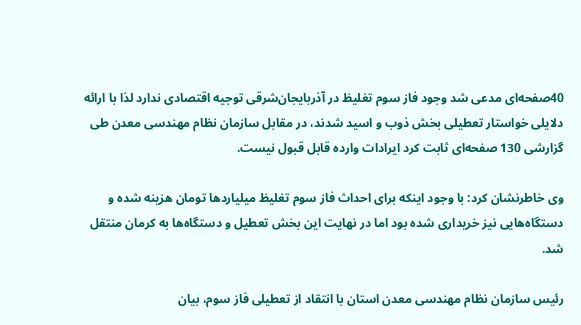40صفحه‌ای مدعی شد وجود فاز سوم تغلیظ در آذربایجان‌شرقی توجیه اقتصادی ندارد لذا با ارائه دلایلی خواستار تعطیلی بخش ذوب و اسید شدند، در مقابل سازمان نظام مهندسی معدن طی گزارشی 130 صفحه‌ای ثابت کرد ایرادات وارده قابل قبول نیست.

وی خاطرنشان کرد: با وجود اینکه برای احداث فاز سوم تغلیظ میلیاردها تومان هزینه شده و دستگاه‌هایی نیز خریداری شده بود اما در نهایت این بخش تعطیل و دستگاه‌ها به کرمان منتقل شد.

رئیس سازمان نظام مهندسی معدن استان با انتقاد از تعطیلی فاز سوم، بیان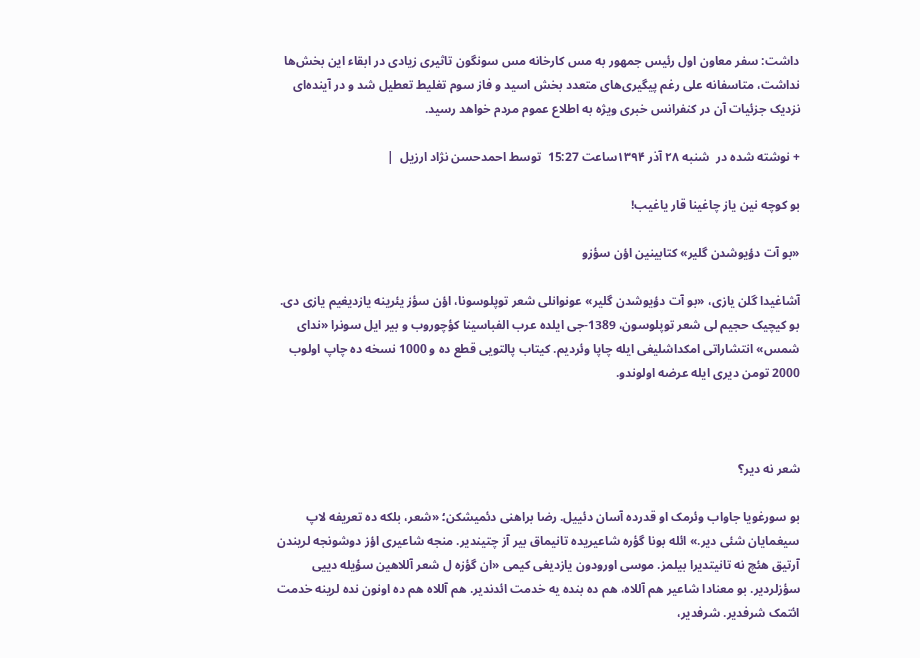داشت: سفر معاون اول رئیس جمهور به مس کارخانه مس سونگون تاثیری زیادی در ابقاء این بخش‌ها نداشت، متاسفانه علی رغم پیگیری‌های متعدد بخش اسید و فاز سوم تغلیط تعطیل شد و در آینده‌ای نزدیک جزئیات آن در کنفرانس خبری ویژه به اطلاع عموم مردم خواهد رسید.

+ نوشته شده در  شنبه ۲۸ آذر ۱۳۹۴ساعت 15:27  توسط احمدحسن نژاد ارزیل  |

بو کوچه نین یاز چاغینا قار یاغیب!

«بو آت دؤیوشدن گلیر» کتابینین اؤن سؤزو

آشاغیدا گلن یازی، «بو آت دؤیوشدن گلیر» عونوانلی شعر توپلوسونا، اؤن سؤز یئرینه یازدیغیم یازی دی. بو کیچیک حجیم لی شعر توپلوسون، 1389-جی ایلده عرب الفباسینا کؤچوروب و بیر ایل سونرا «ندای شمس» انتشاراتی امکداشلیغی ایله چاپا وئردیم. کیتاب پالتویی قطع ده و 1000 نسخه ده چاپ اولوب 2000 تومن دیری ایله عرضه اولوندو.



شعر نه دیر؟

بو سورغویا جاواب وئرمک او قدرده آسان دئییل. رضا براهنی دئمیشکن؛ «شعر، بلکه ده تعریفه لاپ سیغمایان شئی دیر.» ائله بونا گؤره شاعیریده تانیماق بیر آز چتیندیر. منجه شاعیری اؤز دوشونجه لریندن آرتیق هئچ نه تانیتدیرا بیلمز. موسی اورودون یازدیغی کیمی «ان گؤزه ل شعر آللاهین سؤیله دییی سؤزلردیر. بو معنادا شاعیر هم آللاه، هم ده بنده یه خدمت ائدندیر. هم آللاه هم ده اونون نده لرینه خدمت ائتمک شرفدیر. شرفدیر،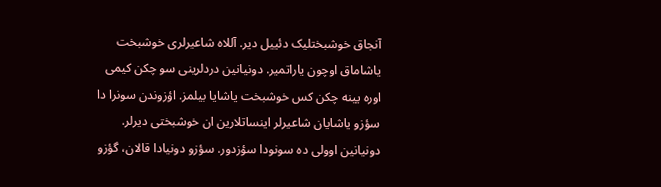آنجاق خوشبختلیک دئییل دیر. آللاه شاعیرلری خوشبخت یاشاماق اوچون یاراتمیر. دونیانین دردلرینی سو چکن کیمی اوره یینه چکن کس خوشبخت یاشایا بیلمز. اؤزوندن سونرا دا سؤزو یاشایان شاعیرلر اینساتلارین ان خوشبختی دیرلر. دونیانین اوولی ده سونودا سؤزدور. سؤزو دونیادا قالان، گؤزو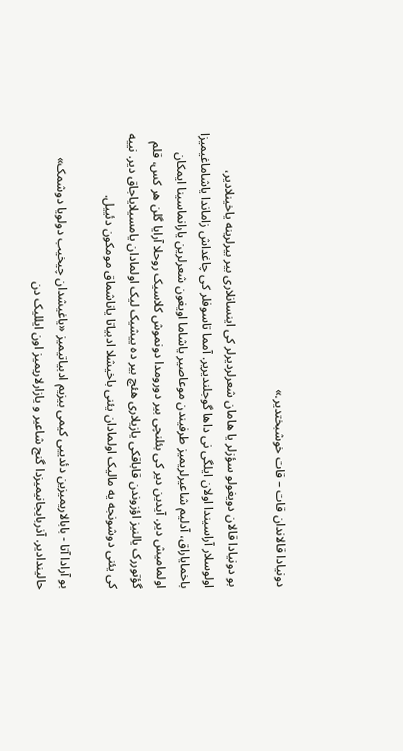دونیادا قالاندان قات – قات خوشبختدیر.»

بو دونیادا قالان دویغولو سؤزلر یا هامان شعرلردیرلر کی اینسانلاری بیر بیرلرینه یاخینلادیر، اولوسلار آراسیندا اولان ایلگی نی داها گوجلندیریر. آمما تاسوفلر کی چاغداش زاماندا یاشاماغیمیزا باخمایاراق، آدلیم شاعیرلریمیز طرفیندن موعاصیر یاشاما اویغون شعرلرین یارانماسینا ایمکان اولمامیش دیر. آیدین دیر کی بئلنچی بیر دورومدا دونموش کلاسیک روحلا آرایا گلن هر کس، قلم گؤتوررک یالنیز اؤزوندن قاباقکی یازیلاری هئچ بیر ده ییشیک لیک اولمادان یامسیلایاجاق دیر. نییه کی یئنی دوشونجه یه مالیک اولمادان یئنی باخیشلا ادبیاتا یاناشماق مومکون دئییل.

بو آرادا آتا - بابالاریمیزین دئدییی کیمی بیزیم ادبیاتیمیز «یاغیشدان چیخیب دولویا دوشمک» حالیندادیر. آذربایجانیمیزدا گنج شاعیر و یازارلاریمیز اون ایللیک دن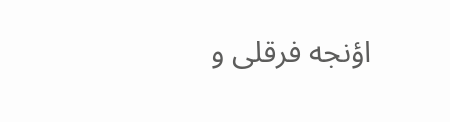اؤنجه فرقلی و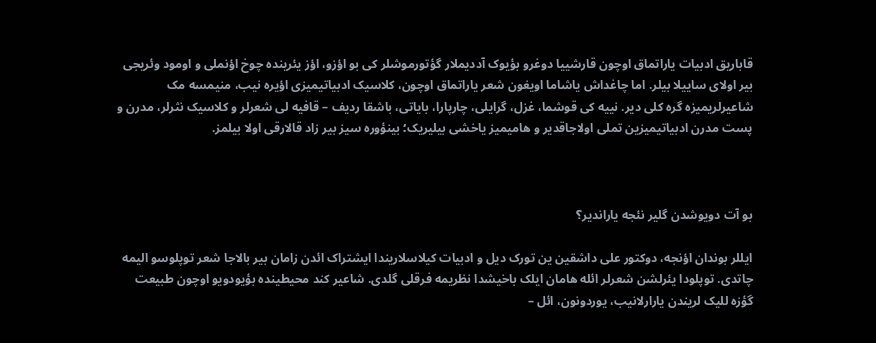قاباریق ادبیات یاراتماق اوچون قارشییا دوغرو بؤیوک آددیملار گؤتورموشلر کی بو اؤزو، اؤز یئرینده چوخ اؤنملی و اومود وئریجی بیر اولای ساییلا بیلر. اما چاغداش یاشاما اویغون شعر یاراتماق اوچون، کلاسیک ادبیاتیمیزی اؤیره نیب، منیمسه مک شاعیرلریمیزه گره کلی دیر. نییه کی قوشما، غزل، گرایلی، چارپارا، بایاتی، باشقا ردیف – قافیه لی شعرلر و کلاسیک نثرلر، مدرن و پست مدرن ادبیاتیمیزین تملی اولاجاقدیر و هامیمیز یاخشی بیلیریک؛ بینؤوره سیز بیر زاد قالارقی اولا بیلمز.



بو آت دویوشدن گلیر نئجه یاراندیر؟

ایللر بوندان اؤنجه، دوکتور علی داشقین ین تورک دیل و ادبیات کیلاسلاریندا ایشتراک ائدن زامان بیر بالاجا شعر توپلوسو الیمه چاتدی. توپلودا یئرلشن شعرلر ائله هامان ایلک باخیشدا نظریمه فرقلی گلدی. شاعیر کند محیطینده بؤیودویو اوچون طبیعت گؤزه للیک لریندن یارارلانیب، یوردونون، ائل –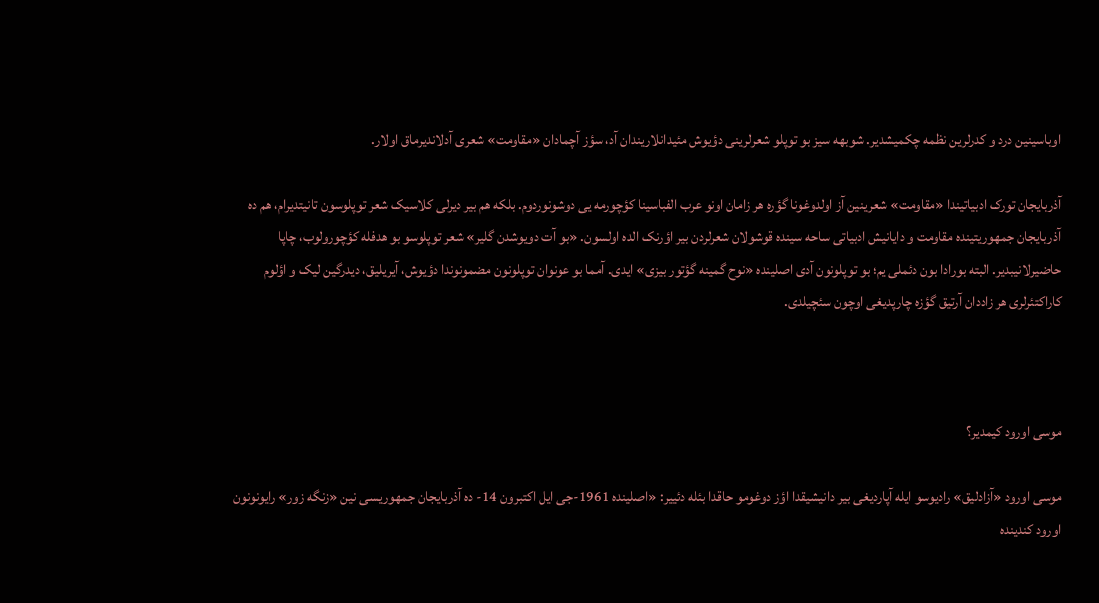اوباسینین درد و کدرلرین نظمه چکمیشدیر. شوبهه سیز بو توپلو شعرلرینی دؤیوش مئیدانلاریندان آد، سؤز آچمادان «مقاومت» شعری آدلاندیرماق اولار.

آذربایجان تورک ادبیاتیندا «مقاومت» شعرینین آز اولدوغونا گؤره هر زامان اونو عرب الفباسینا کؤچورمه یی دوشونوردوم. بلکه هم بیر دیرلی کلاسیک شعر توپلوسون تانیتدیرام، هم ده آذربایجان جمهوریتینده مقاومت و دایانیش ادبیاتی ساحه سینده قوشولان شعرلردن بیر اؤرنک الده اولسون. «بو آت دویوشدن گلیر» شعر توپلوسو بو هدفله کؤچورولوب، چاپا حاضیرلانیبدیر. البته بورادا بون دئملی یم؛ بو توپلونون آدی اصلینده «نوح گمینه گؤتور بیزی» ایدی. آمما بو عونوان توپلونون مضمونوندا دؤیوش، آیریلیق، دیدرگین لیک و اؤلوم کاراکتئرلری هر زاددان آرتیق گؤزه چارپدیغی اوچون سئچیلدی.



موسی اورود کیمدیر؟

موسی اورود «آزادلیق» رادیوسو ایله آپاردیغی بیر دانیشیقدا اؤز دوغومو حاقدا بئله دئییر: «اصلینده 1961-جی ایل اکتبرون 14- ده آذربایجان جمهوریسی نین «زنگه زور» رایونونون اورود کندینده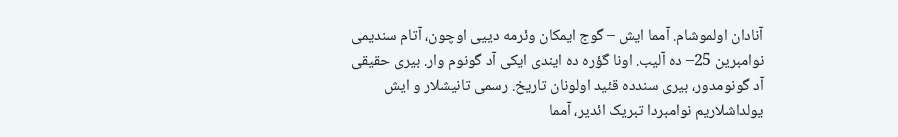آنادان اولموشام. آمما ایش – گوج ایمکان وئرمه دییی اوچون، آتام سندیمی نوامبرین 25– ده آلیب. اونا گؤره ده ایندی ایکی آد گونوم وار. بیری حقیقی آد گونومدور، بیری سندده قئید اولونان تاریخ. رسمی تانیشلار و ایش یولداشلاریم نوامبردا تبریک ائدیر، آمما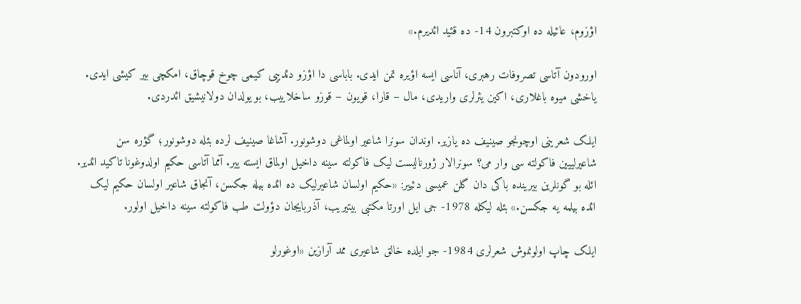اؤزوم، عائیله ده اوکتبرون 14- ده قئید ائدیرم.»

اورودون آتاسی تصروفات رهبری، آناسی ایسه اؤیره تمن ایدی. باباسی دا اؤزو دئدییی کیمی چوخ قوچاق، امکچی بیر کیشی ایدی. یاخشی میوه باغلاری، اکین یئرلری واریدی، مال – قارا، قویون – قوزو ساخلاییب، بو یولدان دولانیشیق ائدردی.

ایلک شعرینی اوچونجو صینیف ده یازیر. اوندان سونرا شاعیر اولماغی دوشونور. آشاغا صینیف لرده بئله دوشونور؛ گؤره سن شاعیرلییین فاکولته سی وار می؟ سونرالار ژورنالیست لیک فاکولته سینه داخیل اولماق ایسته ییر. آمما آتاسی حکیم اولدوغونا تاکید ائدیر. ائله بو گونلرین بیرینده باکی دان گلن عمیسی دئییر: «حکیم اولسان شاعیرلیک ده ائده بیله جکسن، آنجاق شاعیر اولسان حکیم لیک ائده بیلمه یه جکسن.» بئله لیکله 1978- جی ایل اورتا مکتبی بیتیریب، آذربایجان دؤولت طب فاکولته سینه داخیل اولور.

ایلک چاپ اولونموش شعرلری 1984- جو ایلده خالق شاعیری ممد آرازین «اوغورلو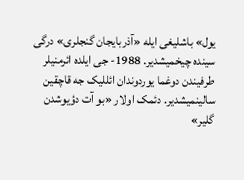یول» باشلیغی ایله «آذربایجان گنجلری» درگی سینده چیخمیشدیر. 1988- جی ایلده ائرمنیلر طرفیندن دوغما یوردوندان ائللیک جه قاچقین سالینمیشدیر. دئمک اولار «بو آت دؤیوشدن گلیر»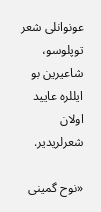عونوانلی شعر توپلوسو، شاعیرین بو ایللره عایید اولان شعرلریدیر.

«نوح گمینی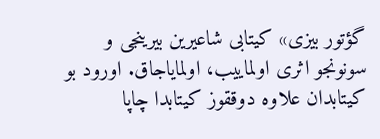گؤتور بیزی» کیتابی شاعیرین بیرینجی و سونونجو اثری اولماییب، اولمایاجاق. اورود بو کیتابدان علاوه دوققوز کیتابدا چاپا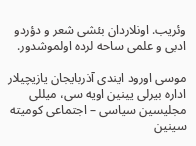وئریب. اونلاردان بئشی شعر و دؤردو ادبی و علمی ساحه لرده اولموشدور.

موسی اورود ایندی آذربایجان یازیچیلار اداره بیرلی یینین اویه سی، میللی مجلیسین سیاسی – اجتماعی کومیته سینین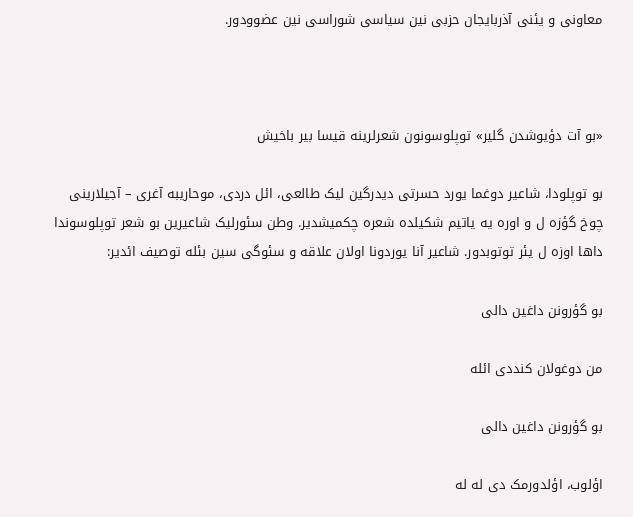معاونی و یئنی آذربایجان حزبی نین سیاسی شوراسی نین عضوودور.



«بو آت دؤیوشدن گلیر» توپلوسونون شعرلرینه قیسا بیر باخیش

بو توپلودا، شاعیر دوغما یورد حسرتی دیدرگین لیک طالعی، ائل دردی، موحاریبه آغری – آجیلارینی چوخ گؤزه ل و اوره یه یاتیم شکیلده شعره چکمیشدیر. وطن سئورلیک شاعیرین بو شعر توپلوسوندا داها اوزه ل یئر توتوبدور. شاعیر آنا یوردونا اولان علاقه و سئوگی سین بئله توصیف ائدیر:

بو گؤرونن داغین دالی

من دوغولان کنددی ائله

بو گؤرونن داغین دالی

اؤلوب، اؤلدورمک دی له له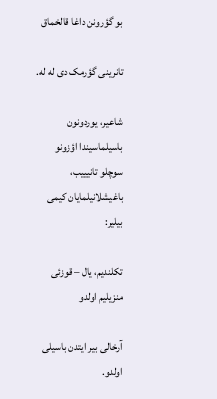بو گؤرونن داغا قالخماق

تانرینی گؤرمک دی له له.

شاعیر، یوردونون باسیلماسیندا اؤزونو سوچلو تانیییب، باغیشلانیلمایان کیمی بیلیر:

تکلندیم، یال – قوزئی منزیلیم اولدو

آرخالی بیر ایتدن باسیلی اولدو.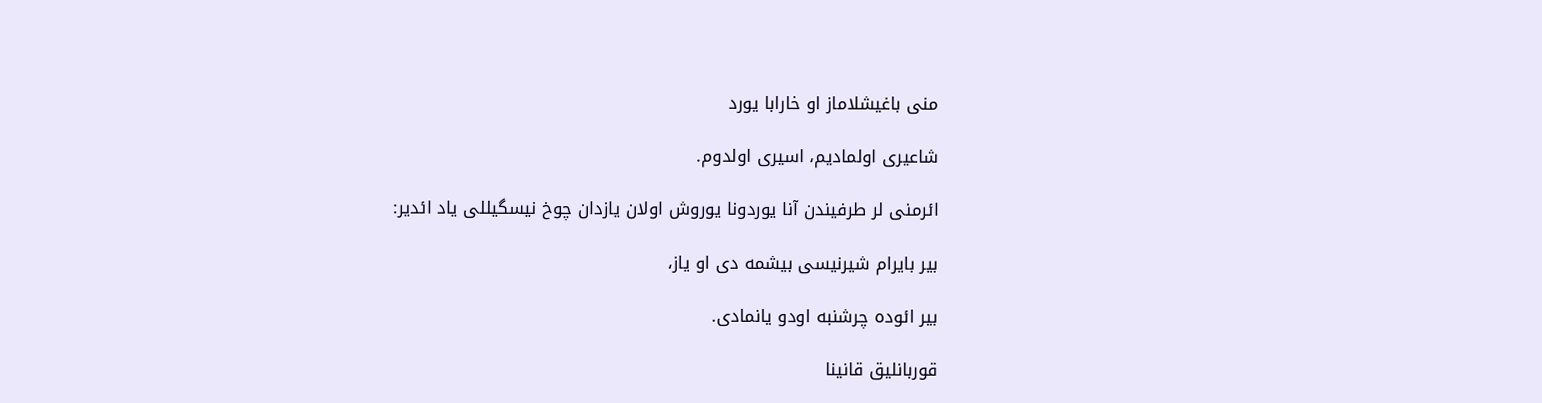منی باغیشلاماز او خارابا یورد

شاعیری اولمادیم، اسیری اولدوم.

ائرمنی لر طرفیندن آنا یوردونا یوروش اولان یازدان چوخ نیسگیللی یاد ائدیر:

بیر بایرام شیرنیسی بیشمه دی او یاز،

بیر ائوده چرشنبه اودو یانمادی.

قوربانلیق قانینا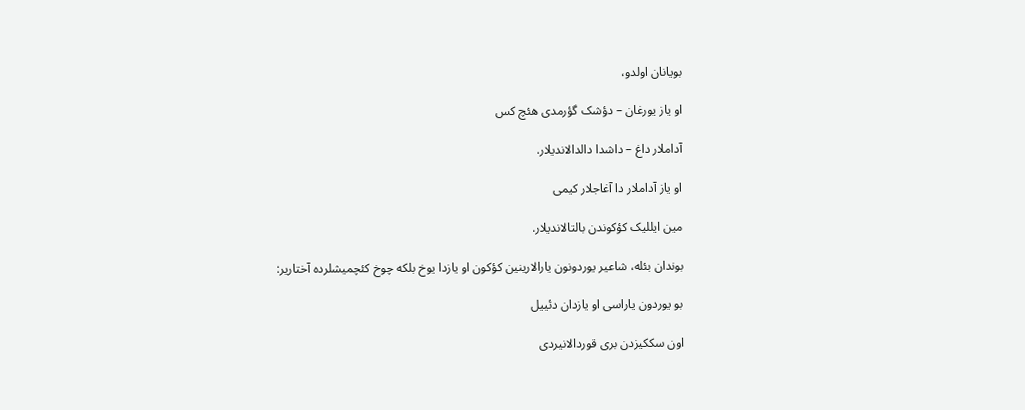بویانان اولدو،

او یاز یورغان – دؤشک گؤرمدی هئچ کس

آداملار داغ – داشدا دالدالاندیلار.

او یاز آداملار دا آغاجلار کیمی

مین ایللیک کؤکوندن بالتالاندیلار.

بوندان بئله، شاعیر یوردونون یارالارینین کؤکون او یازدا یوخ بلکه چوخ کئچمیشلرده آختاریر:

بو یوردون یاراسی او یازدان دئییل

اون سککیزدن بری قوردالانیردی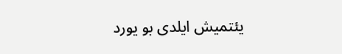یئتمیش ایلدی بو یورد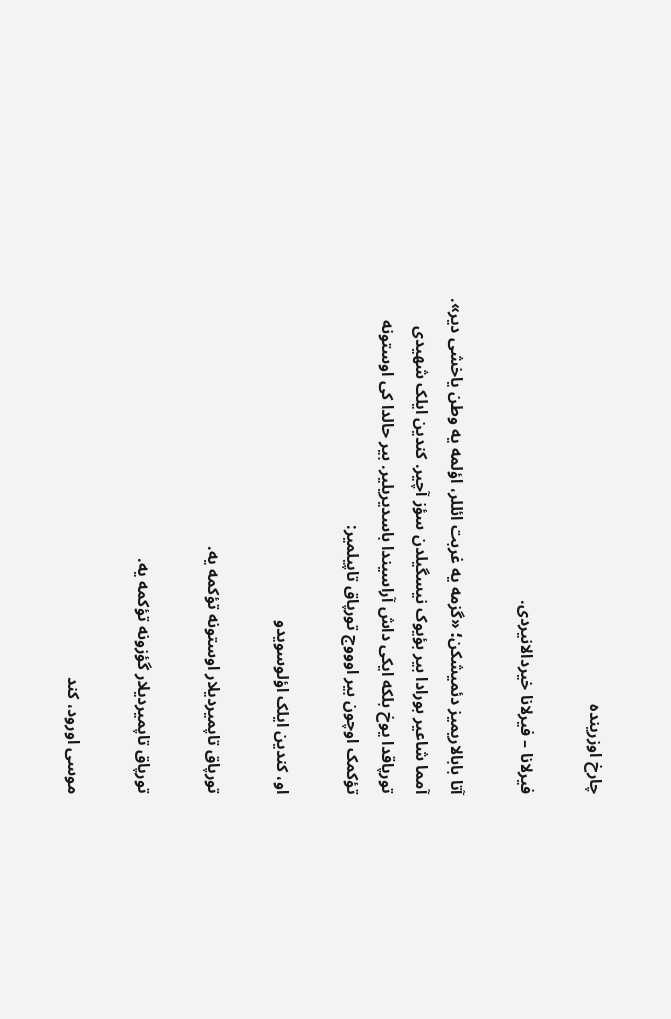چارخ اوزرینده

فیرلانا – فیرلانا خیردالانیردی.

آتا بابالاریمیز دئمیشکن؛ «گزمه یه غربت ائللر، اؤلمه یه وطن یاخشی دیر». آمما شاعیر بورادا بیر بؤیوک نیسگیلدن سؤز آچیر. کندین ایلک شهیدی تورپاقدا یوخ بلکه ایکی داش آراسیندا باسدیریلیر. بیر حالدا کی اوستونه تؤکمک اوچون بیر اوووج تورپاق تاپیلمیر:

او، کندین ایلک اؤلوسویدو

تورپاق تاپمیردیلار اوستونه تؤکمه یه.

تورپاق تاپمیردیلار گؤزونه تؤکمه یه.

موسی اورود، کند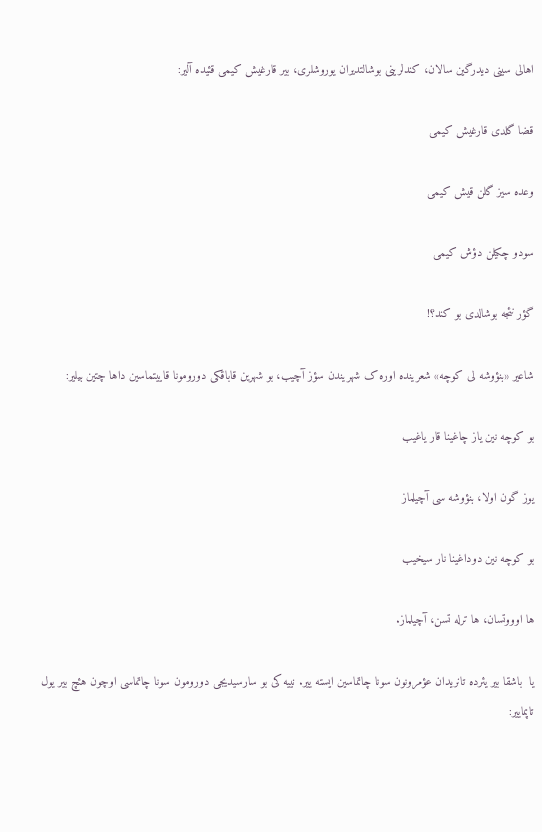اهالی سینی دیدرگین سالان، کندلرینی بوشالتدیران یوروشلری، بیر قارغیش کیمی قئیده آلیر:

قضا گلدی قارغیش کیمی

وعده سیز گلن قیش کیمی

سودو چکیلن دؤش کیمی

گؤر نئجه بوشالدی بو کند؟!

شاعیر «بنؤوشه لی کوچه» شعرینده اوره ک شهریندن سؤز آچیب، بو شهرین قاباقکی دورومونا قاییتماسین داها چتین بیلیر:

بو کوچه نین یاز چاغینا قار یاغیب

یوز گون اولا، بنؤوشه سی آچیلماز

بو کوچه نین دوداغینا نار سیخیب

ها اوووتسان، ها ترله تسن، آچیلماز.

یا  باشقا بیر یئرده تانریدان عؤمرونون سونا چاتماسین ایسته ییر. نییه کی بو سارسیدیجی دورومون سونا چاتماسی اوچون هئچ بیر یول تاپماییر: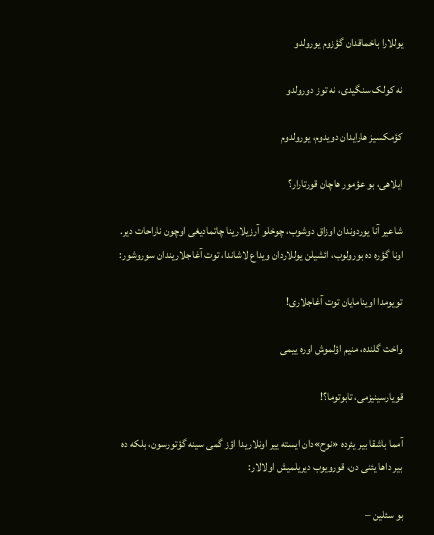یوللارا باخماقدان گؤزوم یورولدو

نه کولک سنگیدی، نه توز دورولدو

کؤمکسیز هارایدان دویدوم، یورولدوم

ایلاهی، بو عؤمور هاچان قورتارار؟

شاعیر آنا یوردوندان اوزاق دوشوب، چوخلو آرزیلارینا چاتمادیغی اوچون ناراحات دیر. اونا گؤره ده بورولوب، ائشیلن یوللاردان ویداع لاشاندا، توت آغاجلاریندان سوروشور:

تویومدا اوینامایان توت آغاجلاری!

واخت گلنده، منیم اؤلموش اوره ییمی

قویارسینیزمی، تابوتوما؟!

آمما باشقا بیر یئرده «نوح»دان ایسته ییر اونلاریدا اؤز گمی سینه گؤتورسون، بلکه ده بیر داها یئنی دن، قورویوب دیریلمیش اولالار:

بو سئلین –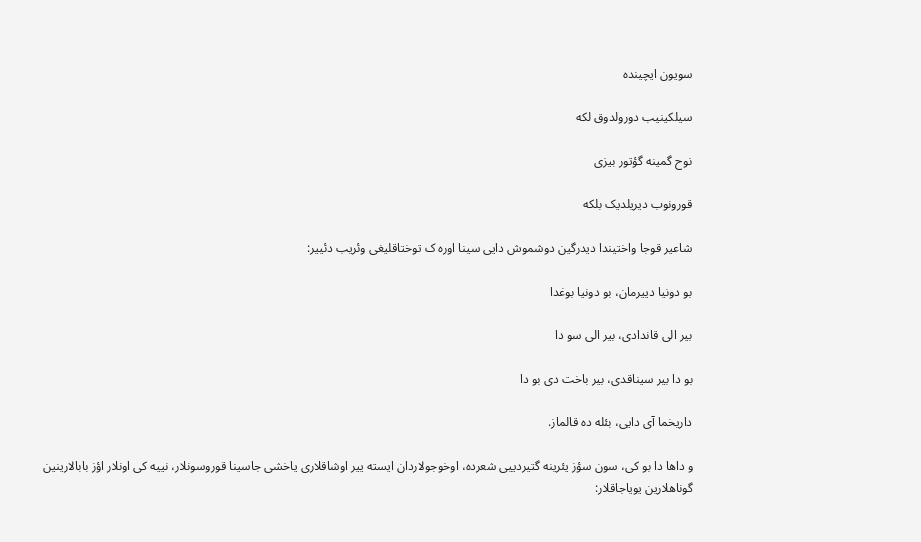سویون ایچینده

سیلکینیب دورولدوق لکه

نوح گمینه گؤتور بیزی

قورونوب دیریلدیک بلکه

شاعیر قوجا واختیندا دیدرگین دوشموش دایی سینا اوره ک توختاقلیغی وئریب دئییر:

بو دونیا دییرمان، بو دونیا بوغدا

بیر الی قاندادی، بیر الی سو دا

بو دا بیر سیناقدی، بیر باخت دی بو دا

داریخما آی دایی، بئله ده قالماز.

و داها دا بو کی، سون سؤز یئرینه گتیردییی شعرده، اوخوجولاردان ایسته ییر اوشاقلاری یاخشی جاسینا قوروسونلار، نییه کی اونلار اؤز بابالارینین گوناهلارین یویاجاقلار: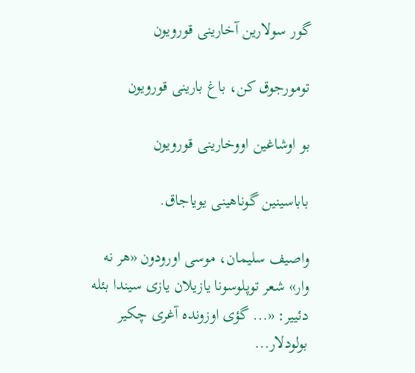گور سولارین آخارینی قورویون

تومورجوق کن، باغ بارینی قورویون

بو اوشاغین اووخارینی قورویون

باباسینین گوناهینی یویاجاق.

واصیف سلیمان، موسی اورودون «هر نه وار» شعر توپلوسونا یازیلان یازی سیندا بئله دئییر: «... گؤی اوزونده آغری چکیر بولودلار...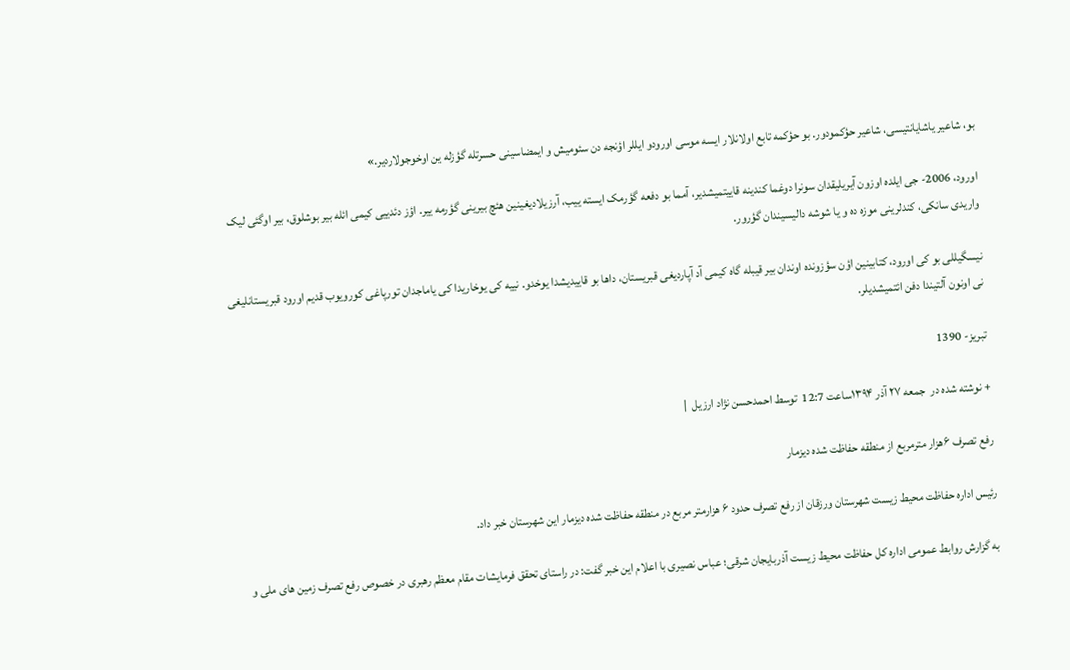بو، شاعیر یاشایانتیسی، شاعیر حؤکمودور. بو حؤکمه تابع اولانلار ایسه موسی اورودو ایللر اؤنجه دن سئومیش و ایمضاسینی حسرتله گؤزله ین اوخوجولاردیر.»

اورود، 2006- جی ایلده اوزون آیریلیقدان سونرا دوغما کندینه قاییتمیشدیر، آمما بو دفعه گؤرمک ایسته ییب، آرزیلادیغینین هئچ بیرینی گؤرمه ییر. اؤز دئدییی کیمی ائله بیر بوشلوق، بیر اوگئی لیک واریدی سانکی، کندلرینی موزه ده و یا شوشه دالیسیندان گؤرور.

نیسگیللی بو کی اورود، کتابینین اؤن سؤزونده اوندان بیر قیبله گاه کیمی آد آپاردیغی قبریستان، داها بو قاییدیشدا یوخدو. نییه کی یوخاریدا کی یاماجدان تورپاغی کورویوب قدیم اورود قبریستانلیغی نی اونون آلتیندا دفن ائتمیشدیلر.

تبریز- 1390

+ نوشته شده در  جمعه ۲۷ آذر ۱۳۹۴ساعت 12:7  توسط احمدحسن نژاد ارزیل  |

رفع تصرف ۶هزار مترمربع از منطقه حفاظت شده دیزمار

رئیس اداره حفاظت محیط زیست شهرستان ورزقان از رفع تصرف حدود ۶ هزارمتر مربع در منطقه حفاظت شده دیزمار این شهرستان خبر داد.

به گزارش روابط عمومی اداره کل حفاظت محیط زیست آذربایجان شرقی؛ عباس نصیری با اعلام این خبر گفت: در راستای تحقق فرمایشات مقام معظم رهبری در خصوص رفع تصرف زمین های ملی و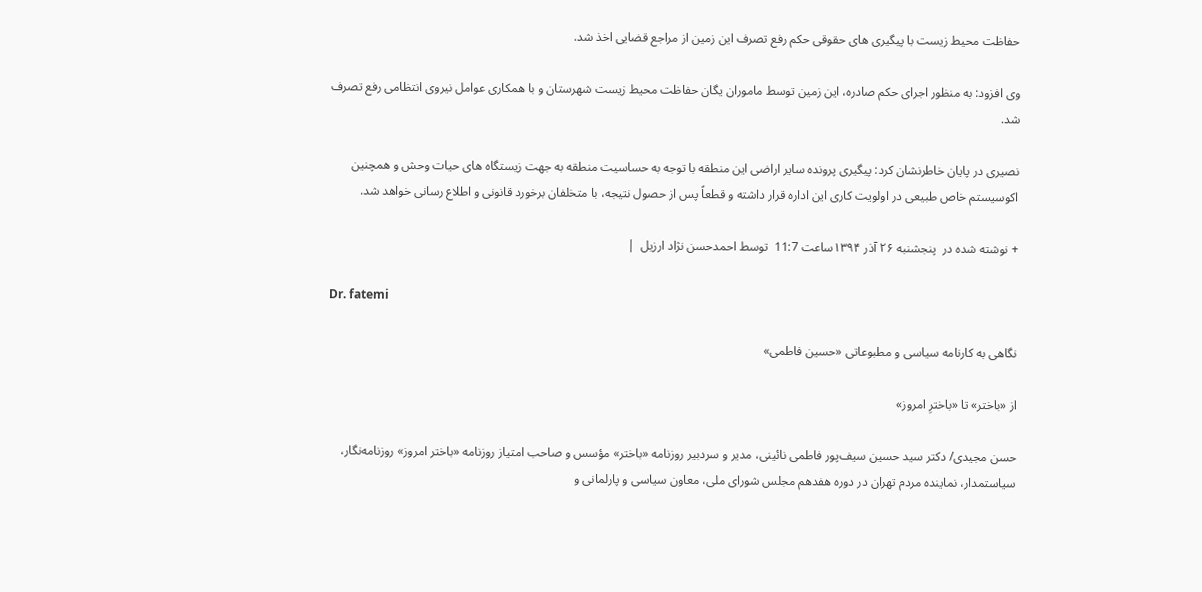حفاظت محیط زیست با پیگیری های حقوقی حکم رفع تصرف این زمین از مراجع قضایی اخذ شد.

وی افزود: به منظور اجرای حکم صادره، این زمین توسط ماموران یگان حفاظت محیط زیست شهرستان و با همکاری عوامل نیروی انتظامی رفع تصرف شد.

نصیری در پایان خاطرنشان کرد: پیگیری پرونده سایر اراضی این منطقه با توجه به حساسیت منطقه به جهت زیستگاه های حیات وحش و همچنین اکوسیستم خاص طبیعی در اولویت کاری این اداره قرار داشته و قطعاً پس از حصول نتیجه، با متخلفان برخورد قانونی و اطلاع رسانی خواهد شد.

+ نوشته شده در  پنجشنبه ۲۶ آذر ۱۳۹۴ساعت 11:7  توسط احمدحسن نژاد ارزیل  |

Dr. fatemi

نگاهی به کارنامه سیاسی و مطبوعاتی «حسین فاطمی»

از «باختر» تا «باخترِ امروز»

حسن مجیدی/ دکتر سید حسین سیف‌پور فاطمی ‌نائینی، مدیر و سردبیر روزنامه «باختر» مؤسس و صاحب امتیاز روزنامه «باختر امروز» روزنامه‌نگار، سیاستمدار، نماینده مردم تهران در دوره هفدهم مجلس شورای ملی، معاون سیاسی و پارلمانی و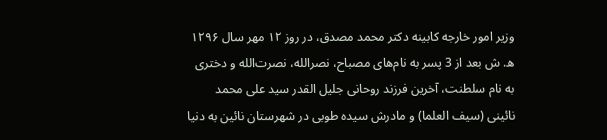وزیر امور خارجه کابینه دکتر محمد مصدق، در روز ۱۲ مهر سال ۱۲۹۶ ه. ش بعد از 3 پسر به نام‌های مصباح، نصرالله، نصرت‌الله و دختری به نام سلطنت، آخرین فرزند روحانی جلیل القدر سید علی محمد نائینی (سیف العلما) و مادرش سیده طوبی ‌‌در شهرستان نائین به دنیا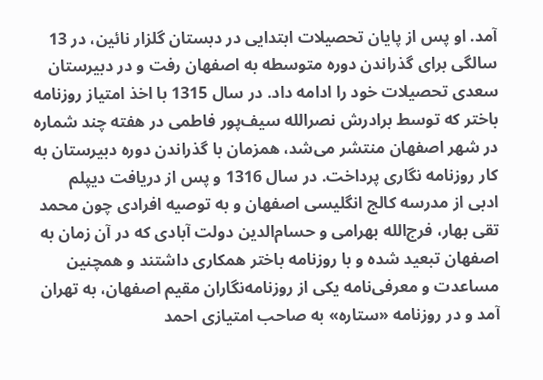آمد. او پس از پایان تحصیلات ابتدایی در دبستان گلزار نائین، در 13 سالگی برای گذراندن دوره متوسطه به اصفهان رفت و در دبیرستان سعدی تحصیلا‌ت خود را ادامه داد. در سال 1315 با اخذ امتیاز روزنامه باختر که توسط برادرش نصرالله سیف‌پور فاطمی ‌در هفته چند شماره در شهر اصفهان منتشر می‌شد، همزمان با گذراندن دوره دبیرستان به کار روزنامه‌ نگاری پرداخت. در سال 1316 و پس از دریافت دیپلم ادبی ‌‌از مدرسه کالج انگلیسی اصفهان و به توصیه افرادی چون محمد تقی بهار، فرج‌الله بهرامی ‌و حسام‌الدین دولت‌ آبادی که در آن زمان به اصفهان تبعید شده و با روزنامه باختر همکاری داشتند و همچنین مساعدت و معرفی‌نامه یکی از روزنامه‌نگاران مقیم اصفهان، به تهران آمد و در روزنامه «ستاره» به صاحب امتیازی احمد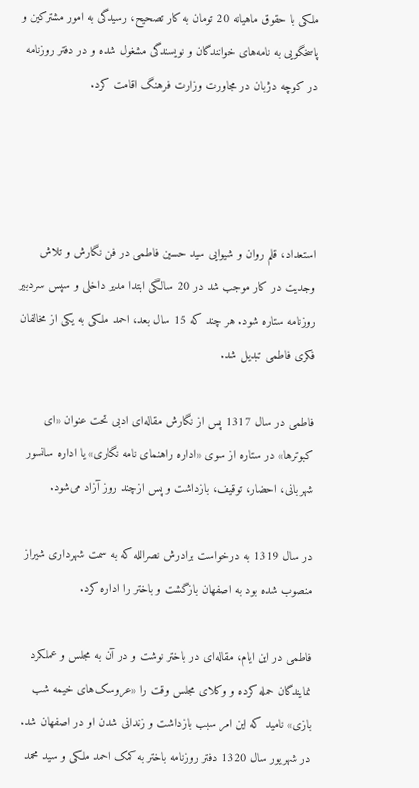ملکی با حقوق ماهیانه 20 تومان به کار تصحیح، رسیدگی به امور مشترکین و پاسخگویی به نامه‌های خوانندگان و نویسندگی مشغول شده و در دفتر روزنامه در کوچه دژبان در مجاورت وزارت فرهنگ اقامت کرد.




استعداد، قلم روان و شیوایی سید حسین فاطمی در فن نگارش و تلاش وجدیت در کار موجب شد در 20 سالگی ابتدا مدیر داخلی و سپس سردبیر روزنامه ستاره شود. هر چند که 15 سال بعد، احمد ملکی به یکی از مخالفان فکری فاطمی ‌تبدیل ‌شد.

فاطمی ‌در سال 1317 پس از نگارش مقاله‌ای ادبی تحت عنوان «ای کبوترها» در ستاره از سوی «اداره راهنمای نامه نگاری» یا اداره سانسور شهربانی، احضار، توقیف، بازداشت و پس ازچند روز آزاد می‌شود.

در سال 1319 به درخواست برادرش نصرالله که به سمت شهرداری شیراز منصوب شده بود به اصفهان بازگشت و باختر را اداره کرد.

فاطمی در ‌این ‌ایام، مقاله‌ای در باختر نوشت و در آن به مجلس و عملکرد نمایندگان حمله کرده و وکلای مجلس وقت را «عروسک‌های خیمه شب بازی» نامید که ‌این امر سبب بازداشت و زندانی شدن او در اصفهان شد.  در شهریور سال 1320 دفتر روزنامه باختر به کمک احمد ملکی و سید محمد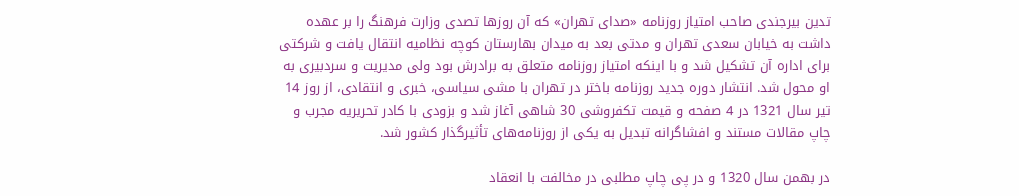تدین بیرجندی صاحب امتیاز روزنامه «صدای تهران» که آن روزها تصدی وزارت فرهنگ را بر عهده داشت به خیابان سعدی تهران و مدتی بعد به میدان بهارستان کوچه نظامیه انتقال یافت و شرکتی برای اداره آن تشکیل شد و با ‌اینکه امتیاز روزنامه متعلق به برادرش بود ولی مدیریت و سردبیری به او محول شد. انتشار دوره جدید روزنامه باختر در تهران با مشی سیاسی، خبری و انتقادی، از روز 14 تیر سال 1321 در 4 صفحه و قیمت تکفروشی 30 شاهی آغاز شد و بزودی با کادر تحریریه مجرب و چاپ مقالات مستند و افشاگرانه تبدیل به یکی از روزنامه‌های تأثیر‌گذار کشور شد.

در بهمن سال 1320 و در پی چاپ مطلبی‌‌ در مخالفت با انعقاد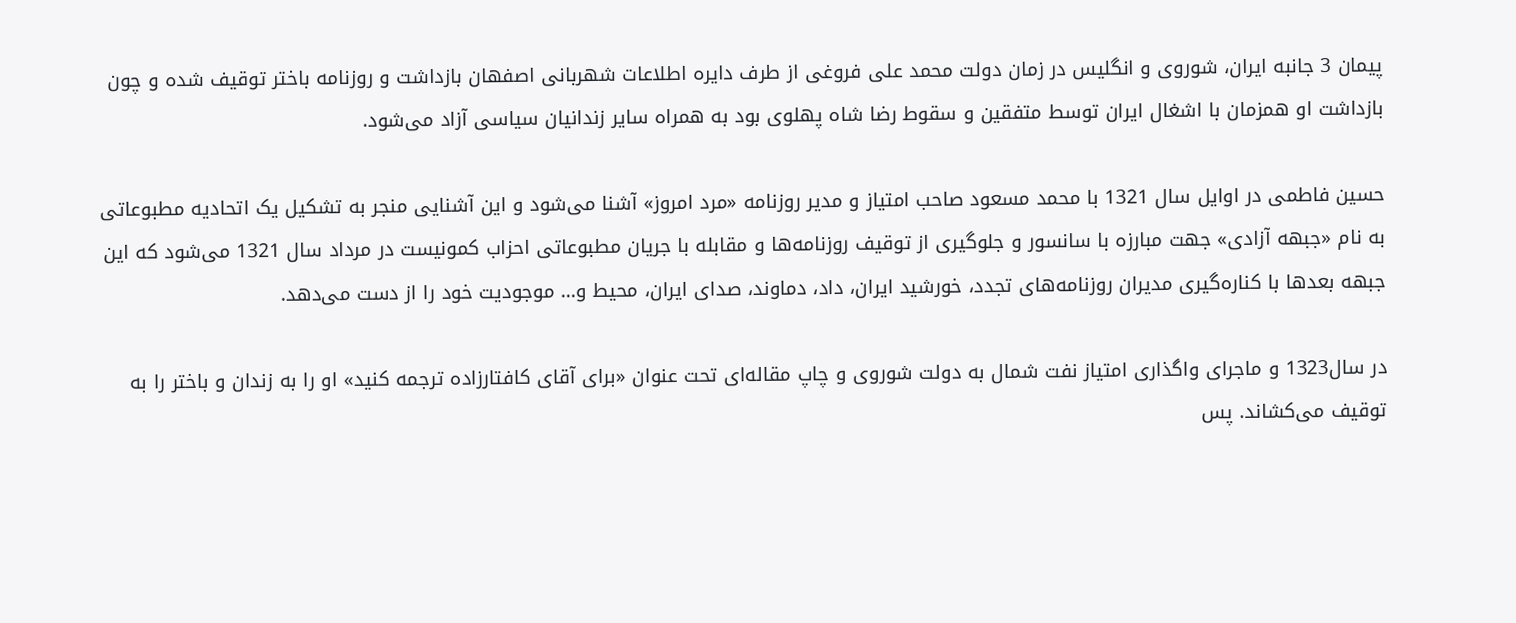پیمان 3 جانبه ‌ایران، شوروی و انگلیس در زمان دولت محمد علی فروغی از طرف دایره اطلاعات شهربانی اصفهان بازداشت و روزنامه باختر توقیف شده و چون بازداشت او همزمان با ‌اشغال‌ ایران توسط متفقین و سقوط رضا شاه پهلوی بود به همراه سایر زندانیان سیاسی آزاد می‌شود.

حسین فاطمی در اوایل سال 1321 با محمد مسعود صاحب امتیاز و مدیر روزنامه «مرد امروز» آشنا می‌شود و ‌این ‌آشنایی منجر به تشکیل یک اتحادیه مطبوعاتی به نام «جبهه آزادی» جهت مبارزه با سانسور و جلوگیری از توقیف روزنامه‌ها و مقابله با جریان مطبوعاتی احزاب کمونیست در مرداد سال 1321 می‌شود که ‌این جبهه بعد‌ها با کناره‌گیری مدیران روزنامه‌های تجدد، خورشید ‌ایران، داد، دماوند، صدای ‌ایران، محیط و... موجودیت خود را از دست می‌دهد.

در سال1323 و ماجرای واگذاری امتیاز نفت شمال به دولت شوروی و چاپ مقاله‌ای تحت عنوان «برای آقای کافتارزاده ترجمه کنید» او را به زندان و باختر را به توقیف می‌کشاند. پس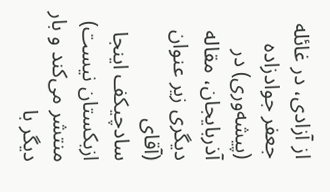از آزادی، در غائله جعفر جوادزاده (پیشه‌وری) در آذربایجان، مقاله دیگری زیر عنوان (آقای سادچیکف ‌اینجا ازبکستان نیست) منتشر می‌کند و بار دیگر با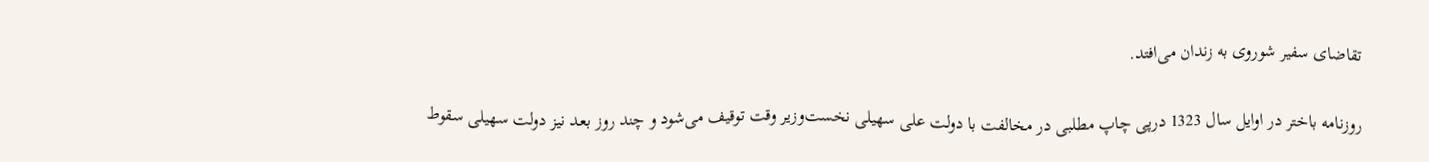تقاضای سفیر شوروی به زندان می‌افتد.

روزنامه باختر در اوایل سال 1323 درپی چاپ مطلبی ‌‌در مخالفت با دولت علی سهیلی نخست‌وزیر وقت توقیف می‌شود و چند روز بعد نیز دولت سهیلی سقوط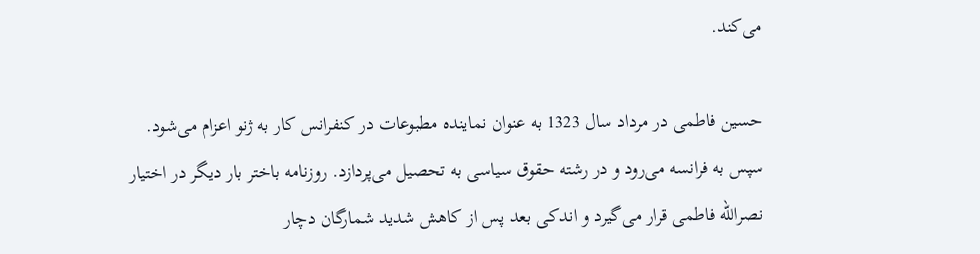می‌کند.

حسین فاطمی ‌در مرداد سال 1323 به عنوان نماینده مطبوعات در کنفرانس کار به ژنو اعزام می‌شود. سپس به فرانسه می‌رود و در رشته حقوق سیاسی به تحصیل می‌پردازد. روزنامه باختر بار دیگر در اختیار نصرالله فاطمی ‌قرار می‌گیرد و اندکی بعد پس از کاهش شدید شمارگان دچار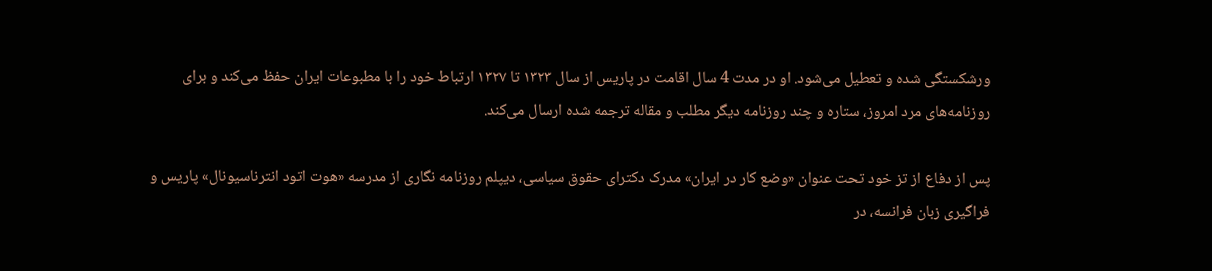ورشکستگی شده و تعطیل می‌شود. او در مدت 4 سال اقامت در پاریس از سال ۱۳۲۳ تا ۱۳۲۷ ارتباط خود را با مطبوعات ‌ایران حفظ می‌کند و برای روزنامه‌های مرد امروز، ستاره و چند روزنامه دیگر مطلب و مقاله ترجمه شده ارسال می‌کند.

پس از دفاع از تز خود تحت عنوان «وضع کار در‌ ایران» مدرک دکترای حقوق سیاسی، دیپلم روزنامه ‌نگاری از مدرسه «هوت اتود انترناسیونال» پاریس و فراگیری زبان فرانسه، در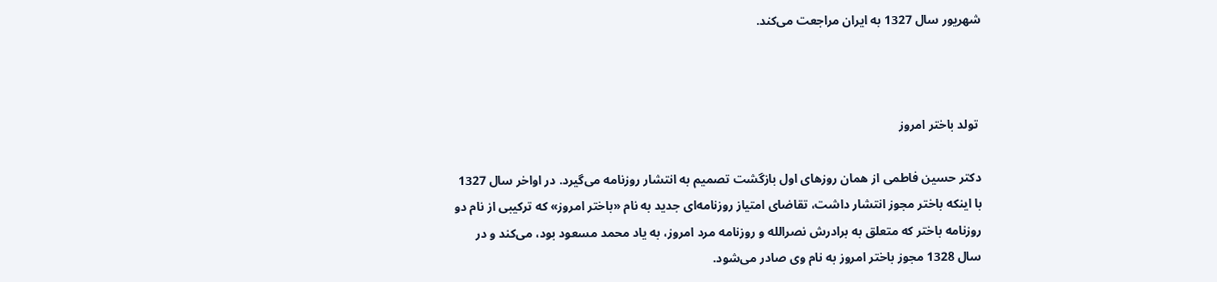شهریور سال 1327 به ‌ایران مراجعت می‌کند.



 تولد باختر امروز

دکتر حسین فاطمی ‌از همان روز‌های اول بازگشت تصمیم به انتشار روزنامه می‌گیرد. در اواخر سال 1327 با ‌اینکه باختر مجوز انتشار داشت، تقاضای امتیاز روزنامه‌ای جدید به نام «باختر امروز» که ترکیبی ‌‌از نام دو روزنامه باختر که متعلق به برادرش نصرالله و روزنامه مرد امروز، به یاد محمد مسعود بود، می‌کند و در سال 1328 مجوز باختر امروز به نام وی صادر می‌شود.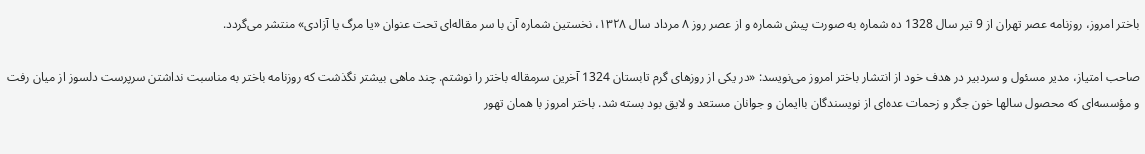باختر امروز، ‌روزنامه عصر تهران از 9 تیر سال 1328 ده شماره به صورت پیش شماره و از عصر روز ۸ مرداد سال ۱۳۲۸، نخستین شماره آن با سر مقاله‌ای تحت عنوان «یا مرگ یا آزادی» منتشر می‌گردد.

صاحب امتیاز، مدیر مسئول و سردبیر در هدف خود از انتشار باختر امروز می‌نویسد: «در یکی از روزهای گرم تابستان 1324 آخرین سرمقاله باختر را نوشتم. چند ماهی بیشتر نگذشت که روزنامه باختر به مناسبت نداشتن سرپرست دلسوز از میان رفت و مؤسسه‌ای که محصول سالها خون جگر و زحمات عده‌ای از نویسندگان با‌ایمان و جوانان مستعد و لایق بود بسته شد. باختر امروز با همان تهور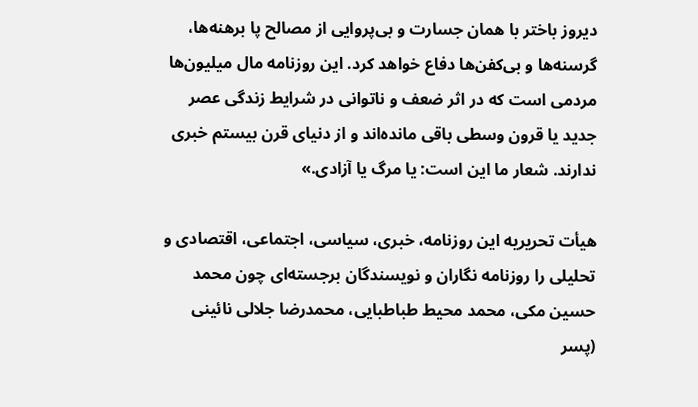دیروز باختر با همان جسارت و بی‌‌پروایی از مصالح پا برهنه‌ها، گرسنه‌ها و بی‌‌کفن‌ها دفاع خواهد کرد. این روزنامه مال میلیون‌ها مردمی ‌است که در اثر ضعف و ناتوانی در شرایط زندگی عصر جدید یا قرون وسطی باقی مانده‌اند و از دنیای قرن بیستم خبری ندارند. شعار ما‌ این است: یا مرگ یا آزادی.»

هیأت تحریریه ‌این روزنامه، خبری، سیاسی، اجتماعی، اقتصادی و تحلیلی را روزنامه نگاران و نویسندگان برجسته‌ای چون محمد حسین مکی، محمد محیط طباطبایی، محمدرضا جلالی نائینی (پسر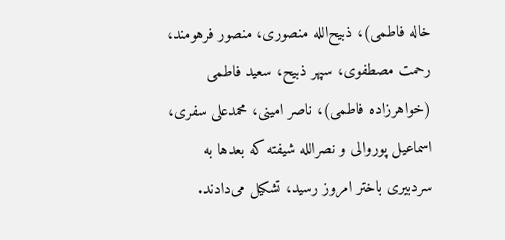خاله فاطمی)، ذبیح‌الله منصوری، منصور فرهومند، رحمت مصطفوی، سپهر ذبیح، سعید فاطمی (خواهرزاده فاطمی)، ناصر امینی، محمدعلی سفری، اسماعیل پوروالی و نصرالله شیفته که بعدها به سردبیری باختر امروز رسید، تشکیل می‌دادند.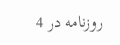روزنامه در 4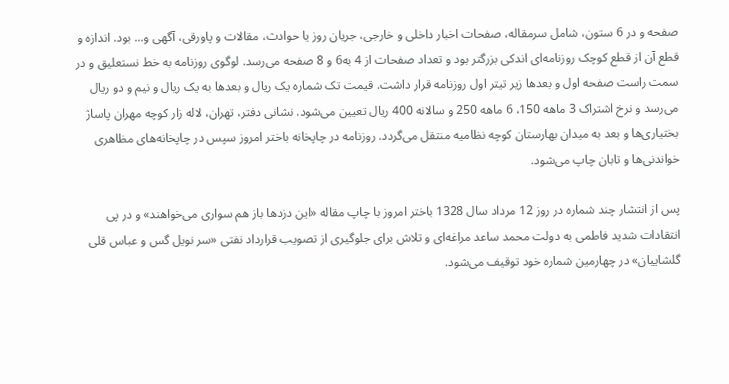صفحه و در 6 ستون، شامل سرمقاله، صفحات اخبار داخلی و خارجی، جریان روز یا حوادث، مقالات و پاورقی، آگهی و... بود. اندازه و قطع آن از قطع کوچک روزنامه‌ای اندکی بزرگتر بود و تعداد صفحات از 4 به6 و 8 صفحه می‌رسد. لوگوی روزنامه به خط نستعلیق و در سمت راست صفحه اول و بعدها زیر تیتر اول روزنامه قرار داشت. قیمت تک شماره یک ریال و بعدها به یک ریال و نیم و دو ریال می‌رسد و نرخ اشتراک 3 ماهه 150، 6 ماهه 250 و سالانه 400 ریال تعیین می‌شود. نشانی دفتر، تهران، لاله زار کوچه مهران پاساژ بختیاری‌ها و بعد به میدان بهارستان کوچه نظامیه منتقل می‌گردد. روزنامه در چاپخانه باختر امروز سپس در چاپخانه‌های مظاهری خواندنی‌ها و تابان چاپ می‌شود.

پس از انتشار چند شماره در روز 12 مرداد سال 1328 باختر امروز با چاپ مقاله‌ «این دزدها باز هم سواری می‌خواهند» و در پی انتقادات شدید فاطمی‌ به دولت محمد ساعد مراغه‌ای و تلاش برای جلوگیری از تصویب قرارداد نفتی «سر نویل گس و عباس قلی گلشاییان» در چهارمین شماره خود توقیف می‌شود.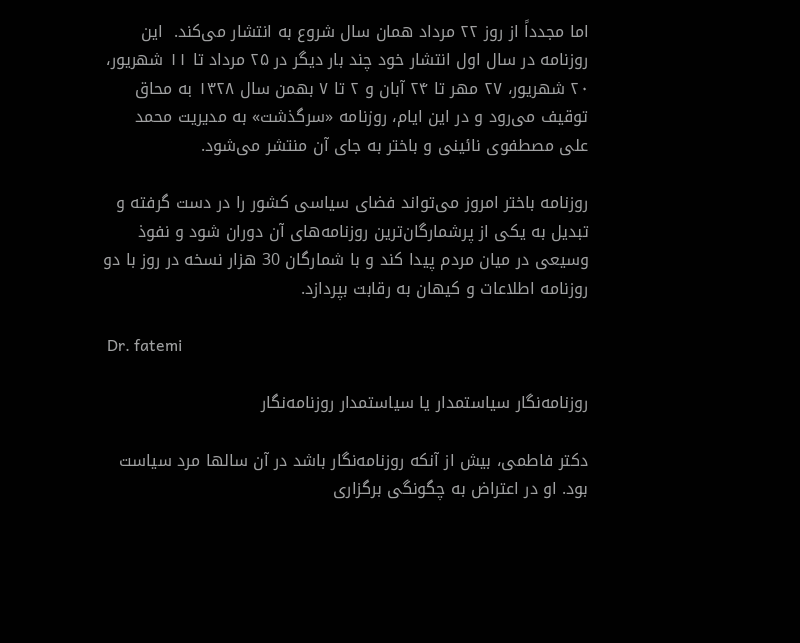اما مجدداً از روز ۲۲ مرداد همان سال شروع به انتشار می‌کند.  این روزنامه در سال اول انتشار خود چند بار دیگر در ۲۵ مرداد تا ۱۱ شهریور، ۲۰ شهریور، ۲۷ مهر تا ۲۴ آبان و ۲ تا ۷ بهمن سال ۱۳۲۸ به محاق توقیف می‌رود و در این ایام، روزنامه «سرگذشت» به مدیریت محمد علی مصطفوی نائینی و باختر به جای آن منتشر می‌شود.

روزنامه باختر امروز می‌تواند فضای سیاسی کشور را در دست گرفته و تبدیل به یکی از پرشمارگان‌ترین روزنامه‌های آن دوران ‌شود و نفوذ وسیعی در میان مردم پیدا ‌کند و با شمارگان 30 هزار نسخه در روز با دو روزنامه اطلاعات و کیهان به رقابت بپردازد.

 Dr. fatemi

روزنامه‌نگار سیاستمدار یا سیاستمدار روزنامه‌نگار

دکتر فاطمی، بیش از آنکه روزنامه‌نگار باشد در آن سالها مرد سیاست بود. او در اعتراض به چگونگی برگزاری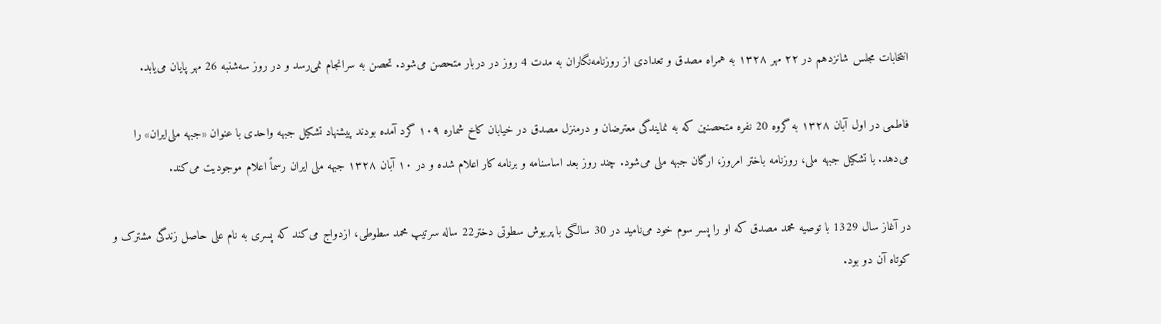انتخابات مجلس شانزدهم در ۲۲ مهر ۱۳۲۸ به همراه مصدق و تعدادی از روزنامه‌نگاران به مدت 4 روز در دربار متحصن می‌شود. تحصن به سرانجام نمی‌رسد و در روز سه‌شنبه 26 مهر پایان می‌یابد.

فاطمی ‌در اول آبان ۱۳۲۸ به گروه 20 نفره متحصنین که به نمایندگی معترضان و درمنزل مصدق در خیابان کاخ شماره ۱۰۹ گرد آمده بودند پیشنهاد تشکیل جبهه واحدی با عنوان «جبهه ملی‌ایران» را می‌دهد. با تشکیل جبهه ملی، روزنامه باختر امروز، ارگان جبهه ملی می‌شود. چند روز بعد اساسنامه و برنامه کار اعلام شده و در ۱۰ آبان ۱۳۲۸ جبهه ملی ‌ایران رسماً اعلام موجودیت می‌کند.

در آغاز سال 1329 با توصیه محمد مصدق که او را پسر سوم خود می‌نامید در 30 سالگی با پریوش سطوتی دختر22 ساله سرتیپ محمد سطوطی، ازدواج می‌کند که پسری به نام علی حاصل زندگی مشترک و کوتاه آن دو بود.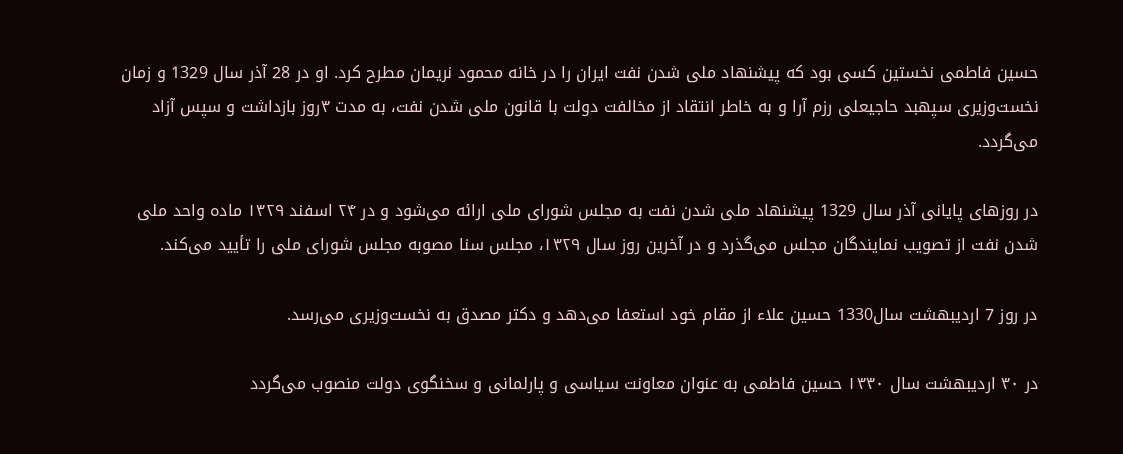حسین فاطمی ‌‌نخستین کسی بود که پیشنهاد ملی شدن نفت ‌ایران را در خانه محمود نریمان مطرح کرد. او در 28 آذر سال 1329 و زمان نخست‌وزیری سپهبد حاجیعلی رزم آرا و به خاطر انتقاد از مخالفت دولت با قانون ملی شدن نفت، به مدت ۳روز بازداشت و سپس آزاد می‌گردد.

در روزهای پایانی آذر سال 1329 پیشنهاد ملی شدن نفت به مجلس شورای ملی ارائه می‌شود و در ۲۴ اسفند ۱۳۲۹ ماده واحد ملی شدن نفت از تصویب نمایندگان مجلس می‌گذرد و در آخرین روز سال ۱۳۲۹، مجلس سنا مصوبه مجلس شورای ملی را تأیید می‌کند.

در روز 7 اردیبهشت سال1330 حسین علاء از مقام خود استعفا می‌دهد و دکتر مصدق به نخست‌وزیری می‌رسد.

در ۳۰ اردیبهشت سال ۱۳۳۰ حسین فاطمی ‌به عنوان معاونت سیاسی و پارلمانی و سخنگوی دولت منصوب می‌گردد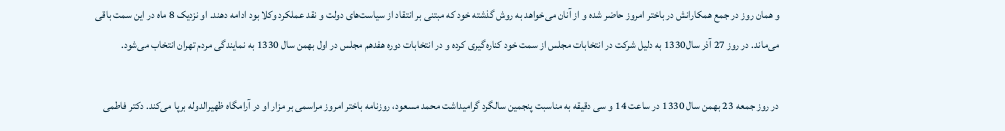و همان روز در جمع همکارانش در باختر امروز حاضر شده و از آنان می‌خواهد به روش گذشته خود که مبتنی بر انتقاد از سیاست‌های دولت و نقد عملکرد وکلا بود ادامه دهند. او نزدیک 8 ماه در ‌این سمت باقی می‌ماند. در روز 27 آذر سال1330 به دلیل شرکت در انتخابات مجلس از سمت خود کناره‌گیری کرده و در انتخابات دوره هفدهم مجلس در اول بهمن سال 1330 به نمایندگی مردم تهران انتخاب می‌شود.

در روز جمعه 23 بهمن سال 1330 در ساعت 14 و سی دقیقه به مناسبت پنجمین سالگرد گرامیداشت محمد مسعود، روزنامه باختر امروز مراسمی ‌بر مزار او در آرامگاه ظهیرالدوله برپا می‌کند. دکتر فاطمی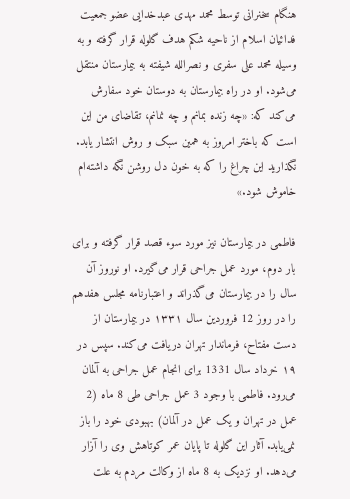هنگام سخنرانی توسط محمد مهدی عبدخدایی عضو جمعیت فدائیان اسلام از ناحیه شکم هدف گلوله قرار گرفته و به وسیله محمد علی سفری و نصرالله شیفته به بیمارستان منتقل می‌شود. او در راه بیمارستان به دوستان خود سفارش می‌کند که: «چه زنده بمانم و چه نمانم، تقاضای من ‌این است که باختر امروز به همین سبک و روش انتشار یابد. نگذارید‌ این چراغ را که به خون دل روشن نگه داشته‌ام خاموش شود.»

فاطمی در بیمارستان نیز مورد سوء قصد قرار گرفته و برای بار دوم، مورد عمل جراحی قرار می‌گیرد. او نوروز آن سال را در بیمارستان می‌گذراند و اعتبارنامه مجلس هفدهم را در روز 12 فروردین‌ سال ۱۳۳۱ در بیمارستان از دست مفتاح، فرماندار تهران دریافت می‌کند. سپس در ۱۹ خرداد سال 1331 برای انجام عمل جراحی به آلمان می‌رود. فاطمی ‌با وجود 3 عمل جراحی طی 8 ماه (2 عمل در تهران و یک عمل در آلمان) بهبودی خود را باز نمی‌یابد. آثار ‌این گلوله تا پایان عمر کوتاهش وی را آزار می‌دهد. او نزدیک به 8 ماه از وکالت مردم به علت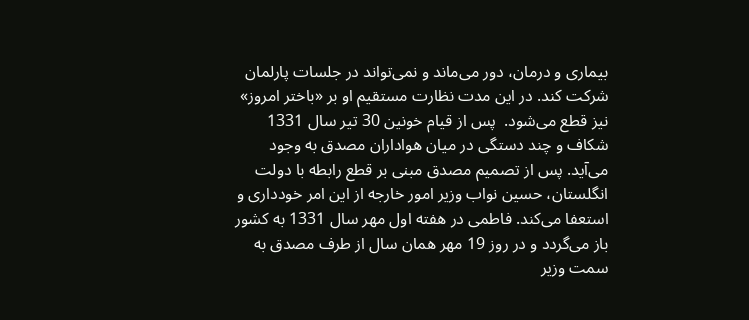بیماری و درمان، دور می‌ماند و نمی‌تواند در جلسات پارلمان شرکت کند. در ‌این مدت نظارت مستقیم او بر «باختر امروز» نیز قطع می‌شود.  پس از قیام خونین 30 تیر سال 1331 شکاف و چند دستگی در میان هواداران مصدق به وجود می‌آید. پس از تصمیم مصدق مبنی بر قطع رابطه با دولت انگلستان، حسین نواب وزیر امور خارجه از ‌این امر خودداری و استعفا می‌کند. فاطمی ‌در هفته اول مهر سال 1331 به کشور باز می‌گردد و در روز 19 مهر همان سال از طرف مصدق به سمت وزیر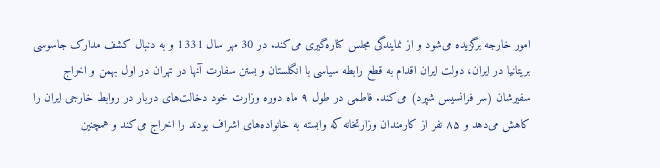امور خارجه برگزیده می‌شود و از نمایندگی مجلس کناره‌گیری می‌کند. در 30 مهر سال 1331 و به دنبال کشف مدارک جاسوسی بریتانیا در ‌ایران، دولت ایران اقدام به قطع رابطه سیاسی با انگلستان و بستن سفارت آنها در تهران در اول بهمن و اخراج سفیرشان (سر فرانسیس شپرد) می‌کند. فاطمی ‌در طول ۹ ماه دوره وزارت خود دخالت‌های دربار در روابط خارجی ‌ایران را کاهش می‌دهد و ۸۵ نفر از کارمندان وزارتخانه که وابسته به خانواده‌های‌ اشراف بودند را اخراج می‌کند و همچنین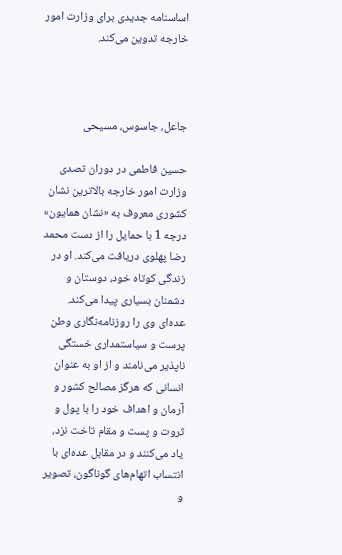اساسنامه جدیدی برای وزارت امور خارجه تدوین می‌کند.



جاعل، جاسوس، مسیحی

حسین فاطمی ‌در دوران تصدی وزارت امور خارجه بالاترین نشان کشوری معروف به «نشان همایون» درجه 1 با حمایل را از دست محمد رضا پهلوی دریافت می‌کند. او در زندگی کوتاه خود، دوستان و دشمنان بسیاری پیدا می‌کند. عده‌ای وی را روزنامه‌نگاری وطن پرست و سیاستمداری خستگی ناپذیر می‌نامند و از او به عنوان انسانی که هرگز مصالح کشور و آرمان و اهداف خود را با پول و ثروت و پست و مقام تاخت نزد، یاد می‌کنند و در مقابل عده‌ای با انتساب اتهام‌های گوناگون، تصویر و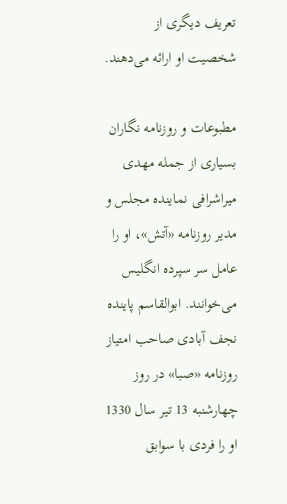تعریف دیگری از شخصیت او ارائه می‌دهند.

مطبوعات و روزنامه نگاران بسیاری از جمله مهدی میراشرافی نماینده مجلس و مدیر روزنامه «آتش»، او را عامل سر سپرده انگلیس می‌خوانند. ابوالقاسم پاینده نجف آبادی صاحب امتیاز روزنامه «صبا» در روز چهارشنبه 13 تیر سال 1330 او را فردی با سوابق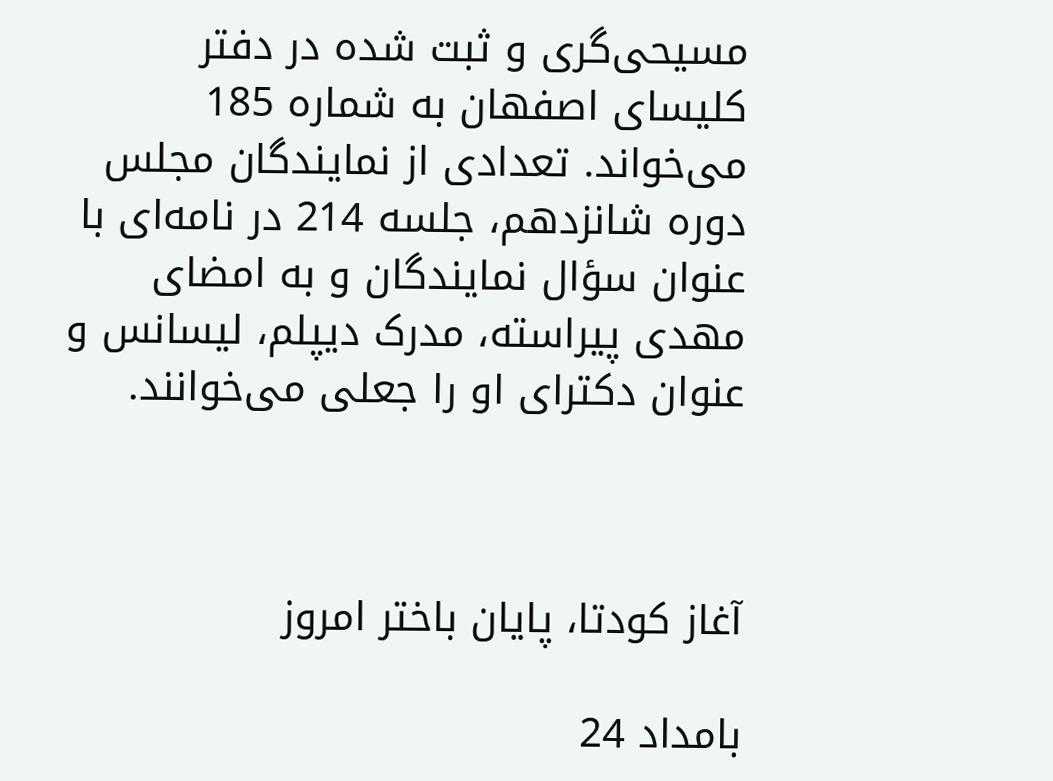مسیحی‌گری و ثبت شده در دفتر کلیسای اصفهان به شماره 185 می‌خواند. تعدادی از نمایندگان مجلس دوره شانزدهم، جلسه 214 در نامه‌ای با عنوان سؤال نمایندگان و به امضای مهدی پیراسته، مدرک دیپلم، لیسانس و عنوان دکترای او را جعلی می‌خوانند.



آغاز کودتا، پایان باختر امروز

بامداد 24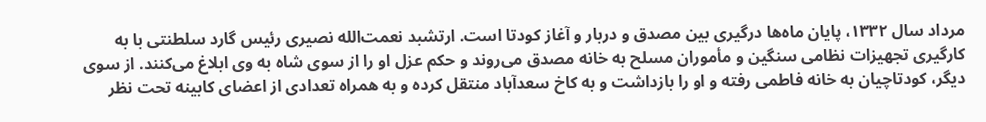مرداد سال ۱۳۳۲، پایان ماه‌ها درگیری بین مصدق و دربار و آغاز کودتا است. ارتشبد نعمت‌الله نصیری رئیس گارد سلطنتی با به کارگیری تجهیزات نظامی ‌سنگین و مأموران مسلح به خانه مصدق می‌روند و حکم عزل او را از سوی شاه به وی ابلاغ می‌کنند. از سوی دیگر، کودتاچیان به خانه فاطمی رفته ‌و او را بازداشت و به کاخ سعدآباد منتقل کرده و به‌ همراه تعدادی از اعضای کابینه تحت نظر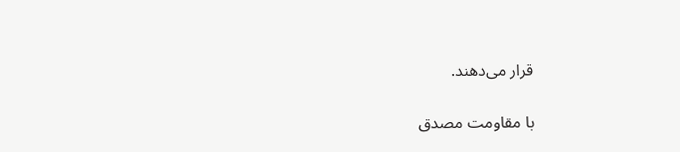قرار می‌دهند.

با مقاومت مصدق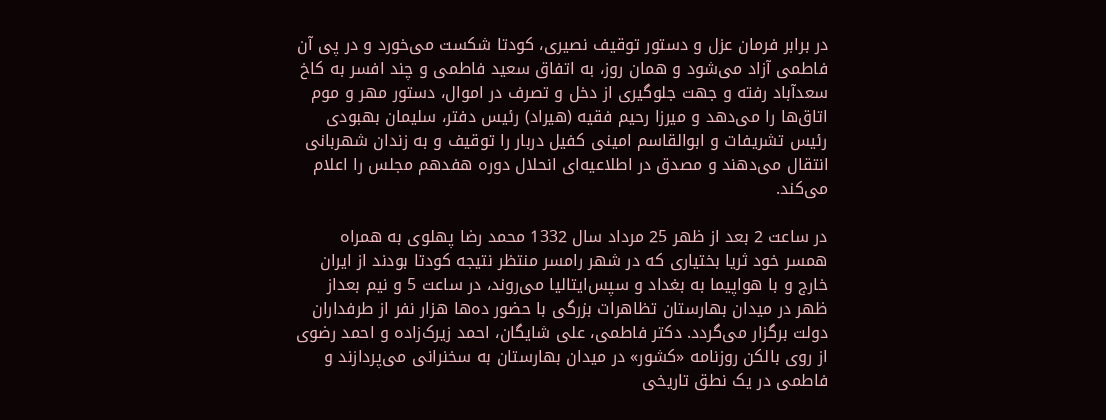در برابر فرمان عزل و دستور توقیف نصیری، کودتا شکست می‌خورد و در پى آن فاطمی آزاد می‌شود و همان روز، به اتفاق سعید فاطمی ‌و چند افسر به کاخ‌ سعدآباد رفته و جهت جلوگیری از دخل و تصرف در اموال، دستور مهر و موم اتاق‌ها را می‌دهد و میرزا رحیم فقیه (هیراد) رئیس دفتر، سلیمان بهبودی رئیس تشریفات و ابوالقاسم امینی کفیل دربار را توقیف و به زندان شهربانی انتقال می‌دهند و مصدق در اطلاعیه‌ای انحلال دوره هفدهم مجلس را اعلام می‌کند.

در ساعت 2 بعد از ظهر 25 مرداد سال 1332 محمد رضا پهلوی به همراه همسر خود ثریا بختیاری که در شهر رامسر منتظر نتیجه کودتا بودند از‌ ایران خارج و با هواپیما به بغداد و سپس‌ایتالیا می‌روند، در ساعت 5 و نیم بعداز ظهر در میدان بهارستان تظاهرات بزرگی با حضور ده‌ها هزار نفر از طرفداران دولت برگزار می‌گردد. دکتر فاطمی‌، علی شایگان، احمد زیرک‌زاده و احمد رضوی از روی بالکن روزنامه «کشور» در میدان بهارستان به سخنرانی می‌پردازند و فاطمی در یک نطق تاریخی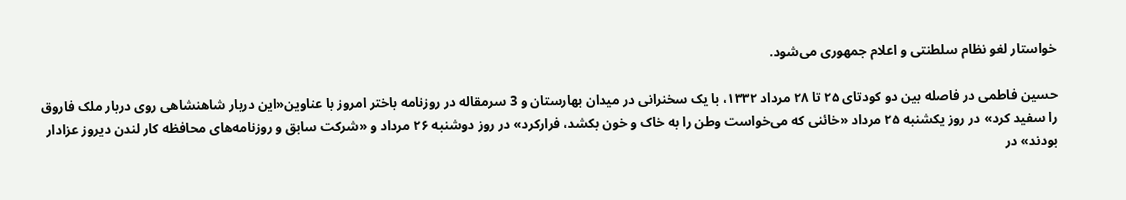خواستار لغو نظام سلطنتی و اعلام جمهوری می‌شود.

حسین فاطمی ‌در فاصله بین دو کودتای ۲۵ تا ۲۸ مرداد ۱۳۳۲، با یک سخنرانی در میدان بهارستان و 3 سرمقاله در روزنامه باختر امروز با عناوین«این دربار شاهنشاهی روی دربار ملک فاروق را سفید کرد» در روز یکشنبه ۲۵ مرداد «خائنی که می‌خواست وطن را به خاک و خون بکشد، فرارکرد» در روز دوشنبه ۲۶ مرداد و «شرکت سابق و روزنامه‌های محافظه کار لندن دیروز عزادار بودند» در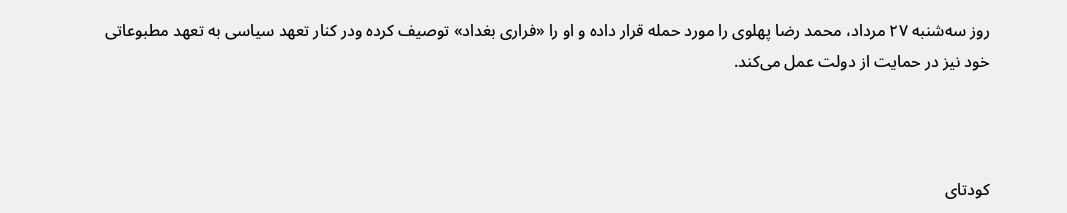روز سه‌شنبه ۲۷ مرداد، محمد رضا پهلوی را مورد حمله قرار داده و او را «فراری بغداد» توصیف کرده ودر کنار تعهد سیاسی به تعهد مطبوعاتی خود نیز در حمایت از دولت عمل می‌کند.



کودتای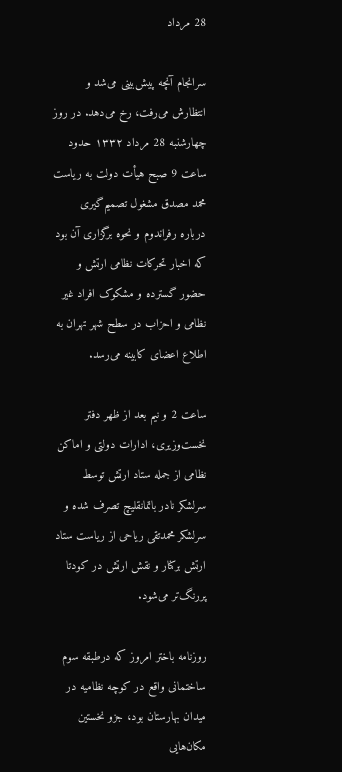28 مرداد

سرانجام آنچه پیش‌بینی می‌شد و انتظارش می‌رفت، رخ می‌دهد. در روز چهارشنبه 28 مرداد ۱۳۳۲ حدود ساعت 9 صبح هیأت دولت به ریاست محمد مصدق مشغول تصمیم‌گیری درباره رفراندوم و نحوه برگزاری آن بود که اخبار تحرکات نظامی‌ ارتش و حضور گسترده و مشکوک افراد غیر نظامی ‌و احزاب در سطح شهر تهران به اطلاع اعضای کابینه می‌رسد.

ساعت 2 و نیم بعد از ظهر دفتر نخست‌وزیری، ادارات دولتی و اماکن نظامی ‌از جمله ستاد ارتش توسط سرلشکر نادر باتمانقلیچ تصرف شده و سرلشکر محمدتقی ریاحی از ریاست ستاد ارتش برکنار و نقش ارتش در کودتا پررنگ‌تر می‌شود.

روزنامه باختر امروز که درطبقه سوم ساختمانی واقع در کوچه نظامیه در میدان بهارستان بود، جزو نخستین مکان‌هایی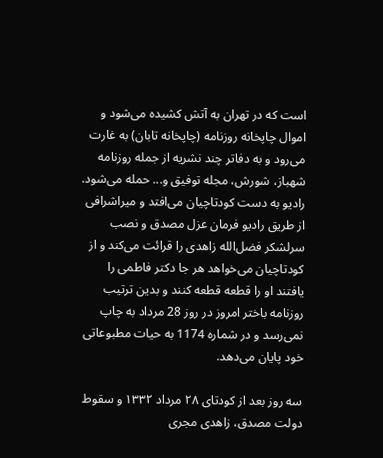است که در تهران به آتش کشیده می‌شود و اموال چاپخانه روزنامه (چاپخانه تابان) به غارت می‌رود و به دفاتر چند نشریه از جمله روزنامه شهباز، شورش، مجله توفیق و... حمله می‌شود. رادیو به دست کودتاچیان می‌افتد و میر‌اشرافی از طریق رادیو فرمان عزل مصدق و نصب سرلشکر فضل‌الله زاهدی را قرائت می‌کند و از کودتاچیان می‌خواهد هر جا دکتر فاطمی‌ را یافتند او را قطعه قطعه کنند و بدین ترتیب روزنامه باختر امروز در روز 28 مرداد به چاپ نمی‌رسد و در شماره 1174 به حیات مطبوعاتی خود پایان می‌دهد.

سه روز بعد از کودتای ۲۸ مرداد ۱۳۳۲ و سقوط دولت مصدق، زاهدی مجری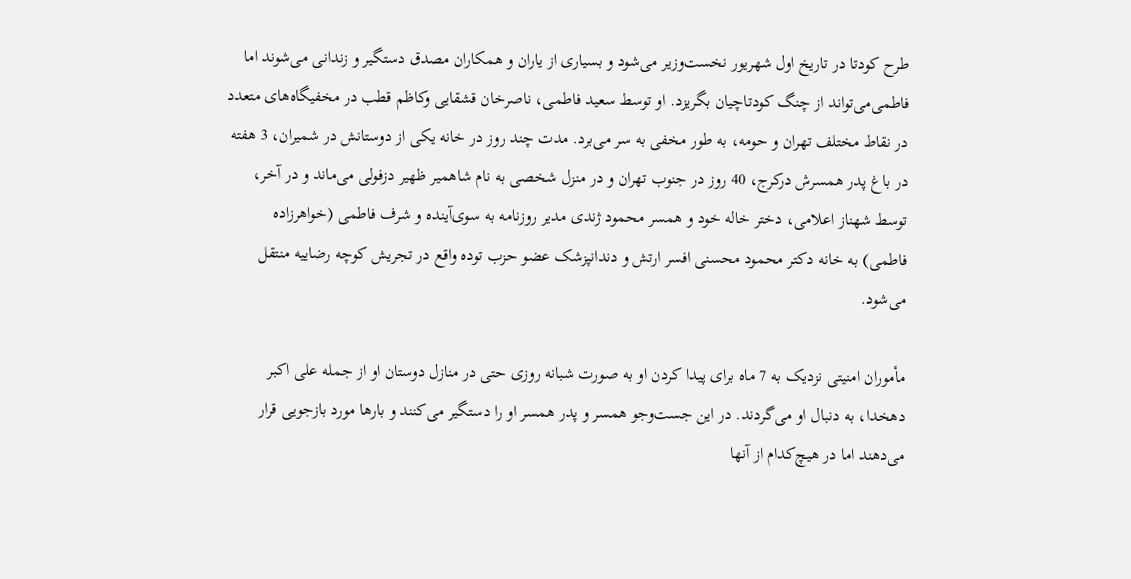طرح کودتا در تاریخ اول شهریور نخست‌وزیر می‌شود و بسیاری از یاران و همکاران مصدق دستگیر و زندانی می‌شوند اما فاطمی‌می‌تواند از چنگ کودتاچیان بگریزد. او توسط سعید فاطمی، ناصرخان قشقایی وکاظم قطب در مخفیگاه‌های متعدد در نقاط مختلف تهران و حومه، به طور مخفی به سر می‌برد. مدت چند روز در خانه یکی از دوستانش در شمیران، 3 هفته در باغ پدر همسرش درکرج، 40 روز در جنوب تهران و در منزل شخصی به نام شاهمیر ظهیر دزفولی می‌ماند و در آخر، توسط شهناز اعلامی، دختر خاله خود و همسر محمود ژندی مدیر روزنامه به سوی‌آینده و شرف فاطمی (خواهرزاده فاطمی) به خانه دکتر محمود محسنی افسر ارتش و دندانپزشک عضو حزب توده واقع در تجریش کوچه رضاییه منتقل می‌شود.

مأموران امنیتی نزدیک به 7 ماه برای پیدا کردن او به صورت شبانه ‌روزی حتی در منازل دوستان او از جمله علی اکبر دهخدا، به دنبال او می‌گردند. در‌ این جست‌و‌جو همسر و پدر همسر او را دستگیر می‌کنند و بارها مورد بازجویی قرار می‌دهند اما در هیچ‌کدام از آنها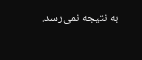به نتیجه نمی‌رسد.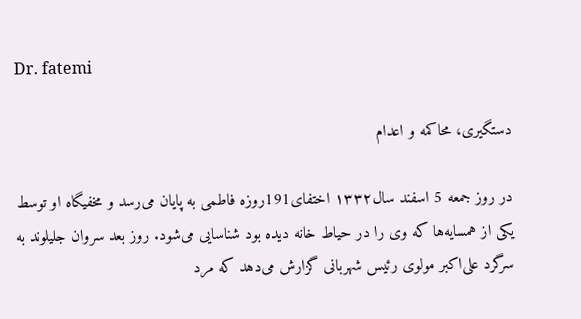Dr. fatemi

دستگیری، محاکمه و اعدام

در روز جمعه 5 اسفند سال۱۳۳۲ اختفای191روزه فاطمی به پایان می‌رسد و مخفیگاه او توسط یکی از همسایه‌ها که وی را در حیاط خانه دیده بود شناسایی می‌شود. روز بعد سروان جلیلوند به سرگرد علی‌اکبر مولوی رئیس شهربانی گزارش می‌دهد که مرد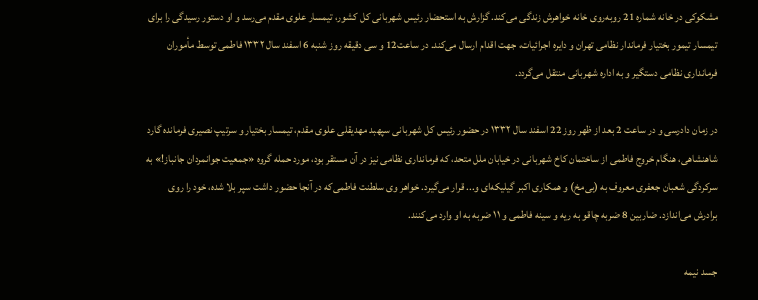مشکوکی در خانه شماره 21 روبه‌روی خانه خواهرش زندگی می‌کند. گزارش به استحضار رئیس شهربانی کل کشور، تیمسار علوی مقدم می‌رسد و او دستور رسیدگی را برای تیمسار تیمور بختیار فرماندار نظامی‌ تهران و دایره اجرائیات، جهت اقدام ارسال می‌کند. در ساعت12 و سی دقیقه روز شنبه 6 اسفند سال ۱۳۳۲ فاطمی ‌توسط مأموران فرمانداری نظامی ‌دستگیر و به اداره شهربانی منتقل می‌گردد.

در زمان دادرسی و در ساعت 2 بعد از ظهر روز 22 اسفند سال ۱۳۳۲ در حضور رئیس کل شهربانى سپهبد مهدیقلى علوى مقدم، تیمسار بختیار و سرتیپ نصیرى فرمانده گارد شاهنشاهى، هنگام خروج فاطمی‌ از ساختمان کاخ شهربانی در خیابان ملل متحد، که فرمانداری نظامی ‌نیز در آن مستقر بود، مورد حمله گروه «جمعیت جوانمردان جانباز!» به سرکردگی شعبان جعفری معروف به (بی‌‌مخ) و همکاری اکبر گیلیکه‌ای و... قرار می‌گیرد. خواهر وی سلطنت فاطمی‌که در آنجا حضور داشت سپر بلا شده، خود را روی برادرش ‌می‌اندازد. ضاربین 8 ضربه چاقو به ریه و سینه فاطمی ‌و ۱۱ ضربه به او وارد می‌کنند.

جسد نیمه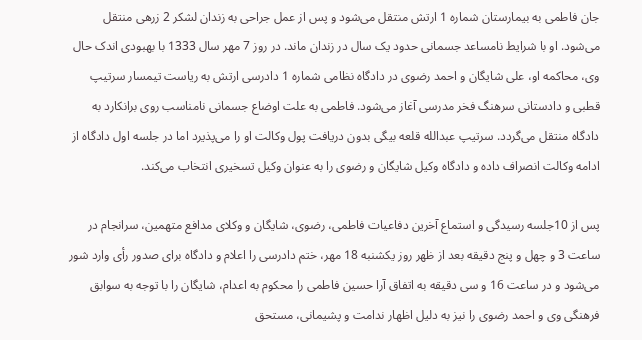جان فاطمی ‌به بیمارستان شماره 1 ارتش منتقل می‌شود و پس از عمل جراحی به زندان لشکر 2 زرهی منتقل می‌شود. او با شرایط نامساعد جسمانی حدود یک سال در زندان ماند. در روز 7 مهر سال 1333 با بهبودی اندک حال وی، محاکمه او، علی شایگان و احمد رضوی در دادگاه نظامی شماره 1 دادرسی ارتش به ریاست تیمسار سرتیپ قطبی ‌‌و دادستانی سرهنگ فخر مدرسی آغاز می‌شود. فاطمی ‌به علت اوضاع جسمانی نامناسب روی برانکارد به دادگاه ‌منتقل می‌گردد. سرتیپ عبدالله قلعه بیگی بدون دریافت پول وکالت او را می‌پذیرد اما در جلسه اول دادگاه از ادامه وکالت انصراف داده و دادگاه وکیل شایگان و رضوی را به عنوان وکیل تسخیری انتخاب می‌کند.

پس از 10جلسه رسیدگی و استماع آخرین دفاعیات فاطمی، رضوی، شایگان و وکلای مدافع متهمین، سرانجام در ساعت 3 و چهل و پنج دقیقه بعد از ظهر روز یکشنبه 18 مهر، ختم دادرسی را اعلام و دادگاه برای صدور رأی وارد شور می‌شود و در ساعت 16 و سی دقیقه به ‌اتفاق آرا حسین فاطمی‌ را محکوم به اعدام، شایگان را با توجه به سوابق فرهنگی وی و احمد رضوی را نیز به دلیل اظهار ندامت و پشیمانی، مستحق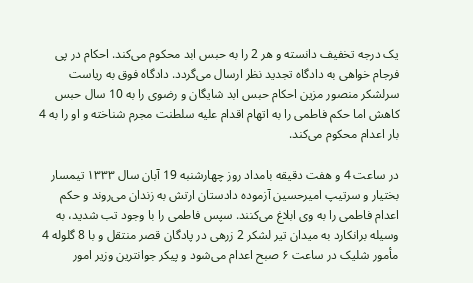یک درجه تخفیف دانسته و هر 2 را به حبس ابد محکوم می‌کند. احکام در پی فرجام‌ خواهی به دادگاه تجدید نظر ارسال می‌گردد. دادگاه فوق به ریاست سرلشکر منصور مزین احکام حبس ابد شایگان و رضوی را به 10 سال حبس کاهش اما حکم فاطمی ‌را به اتهام اقدام علیه سلطنت مجرم شناخته و او را به 4 بار اعدام محکوم می‌کند.

در ساعت 4 و هفت دقیقه بامداد روز چهارشنبه 19 آبان سال ۱۳۳۳ تیمسار بختیار و سرتیپ امیرحسین آزموده دادستان ارتش به زندان می‌روند و حکم اعدام فاطمی ‌را به وی ابلاغ می‌کنند. سپس فاطمی را ‌با وجود تب شدید، به وسیله برانکارد به میدان تیر لشکر 2 زرهی در پادگان قصر منتقل و با 8 گلوله 4 مأمور شلیک در ساعت ۶ صبح اعدام می‌شود و پیکر جوانترین وزیر امور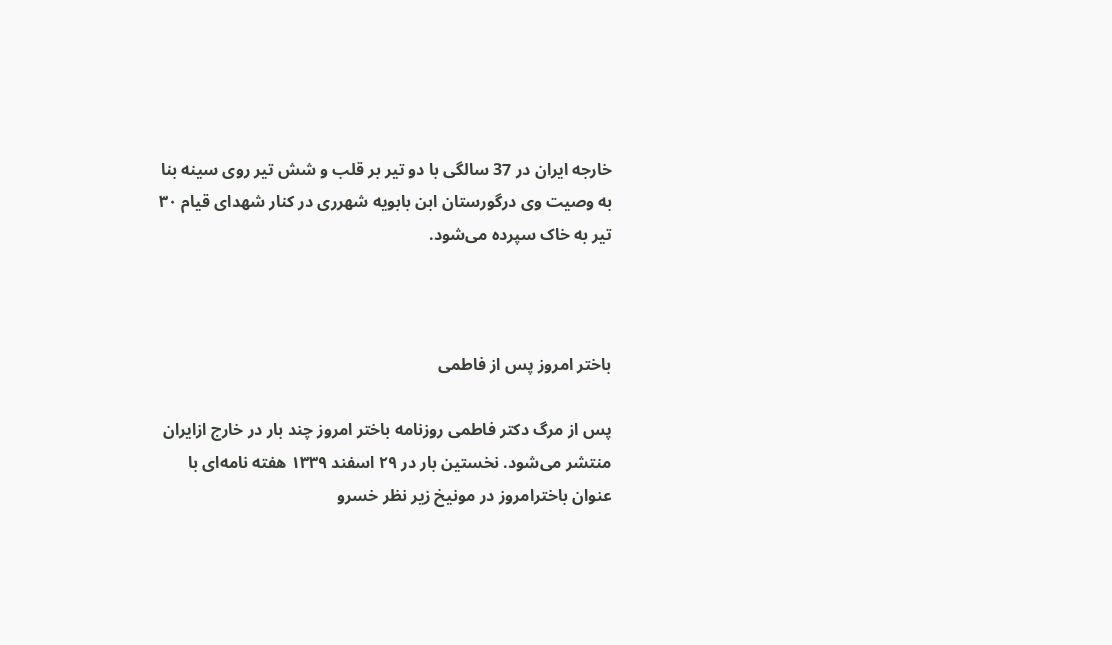خارجه ‌ایران در 37 سالگی با دو تیر بر قلب و شش تیر روی سینه بنا به وصیت وی درگورستان ابن بابویه شهرری در کنار شهدای قیام ۳۰ تیر به خاک سپرده می‌شود.



باختر امروز پس از فاطمی‌

پس از مرگ دکتر فاطمی روزنامه‌ باختر امروز ‌چند بار در خارج از‌ایران منتشر می‌شود. نخستین بار در ۲۹ اسفند ۱۳۳۹ هفته نامه‌ای با عنوان باخترامروز در مونیخ زیر نظر خسرو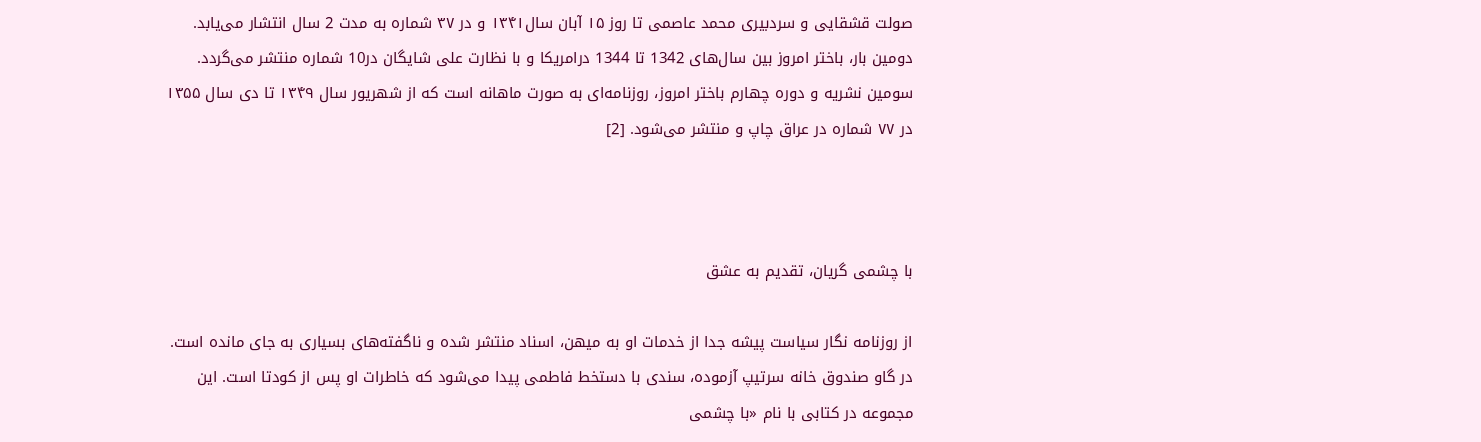صولت قشقایی و سردبیری محمد عاصمی ‌تا روز ۱۵ آبان سال۱۳۴۱ و در ۳۷ شماره به مدت 2 سال انتشار می‌یابد. دومین بار، باختر امروز بین سال‌های 1342 تا 1344 درامریکا و با نظارت علی شایگان در10 شماره منتشر می‌گردد. سومین نشریه و دوره چهارم باختر امروز، روزنامه‌ای به صورت ماهانه است که از شهریور سال ۱۳۴۹ تا دى سال ۱۳۵۵ در ۷۷ شماره در عراق چاپ و منتشر می‌شود. [2]



با چشمی گریان، تقدیم به عشق

از روزنامه نگار سیاست پیشه جدا از خدمات او به میهن، اسناد منتشر شده و ناگفته‌های بسیاری به جای مانده است. در گاو صندوق خانه سرتیپ آزموده، سندی با دستخط فاطمی پیدا می‌شود‌ که خاطرات او پس از کودتا است. این مجموعه در کتابی با نام «با چشمی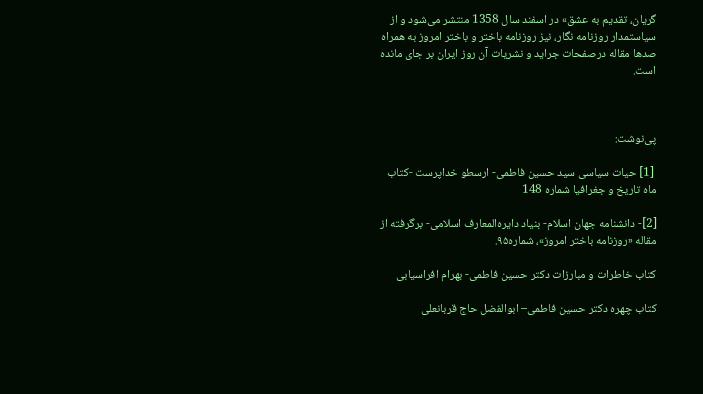گریان، تقدیم به عشق» در اسفند سال 1358 منتشر می‌شود و از سیاستمدار روزنامه نگار، نیز روزنامه باختر و باختر امروز به همراه صدها مقاله درصفحات جراید و نشریات آن روز ‌ایران بر جای مانده است.



پی‌نوشت:

 [1] حیات سیاسی سید حسین فاطمی- ارسطو خداپرست -کتاب ماه تاریخ و جغرافیا شماره 148

[2]- دانشنامه جهان اسلام- بنیاد دایره‌المعارف اسلامی- برگرفته از مقاله «روزنامه باختر امروز»، شماره۹۵.

کتاب خاطرات و مبارزات دکتر حسین فاطمی- بهرام افراسیابی

کتاب چهره دکتر حسین فاطمی– ابوالفضل حاج قربانعلی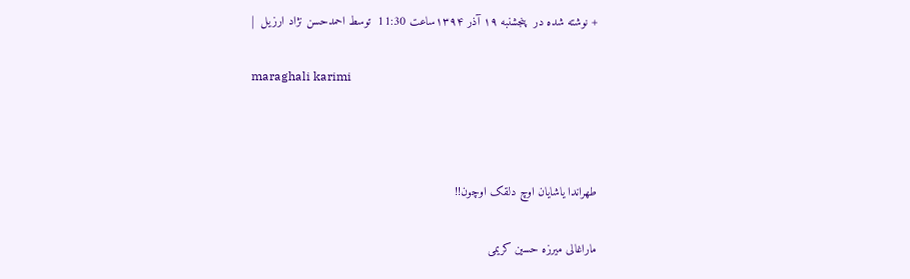+ نوشته شده در  پنجشنبه ۱۹ آذر ۱۳۹۴ساعت 11:30  توسط احمدحسن نژاد ارزیل  |

maraghali karimi



طهراندا یاشایان اوچ دلقک اوچون!!

ماراغالی میرزه حسین كريمی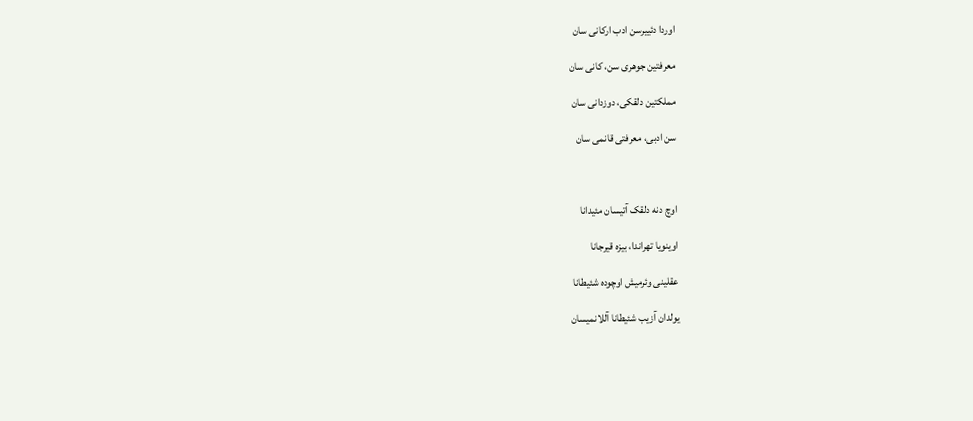اوردا دئییرسن ادب ارکانی سان

معرفتین جوهری سن، کانی سان

مملکتین دلقکی، دوزدانی سان

سن ادبی، معرفتی قانمی سان



اوچ دنه دلقک آتیسان مئیدانا

اوینویا تهراندا، بیزه قیرجانا

عقلینی وئرمیش اوچوده شئیطانا

یولدان آزیب شئیطانا آللانمیسان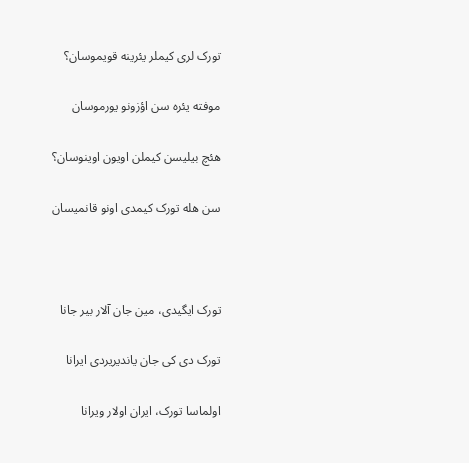تورک لری کیملر یئرینه قویموسان؟

موفته یئره سن اؤزونو یورموسان

هئچ بیلیسن کیملن اویون اوینوسان؟

سن هله تورک کیمدی اونو قانمیسان



تورک ایگیدی، مین جان آلار بیر جانا

تورک دی کی جان یاندیريردی ایرانا

اولماسا تورک، ایران اولار ویرانا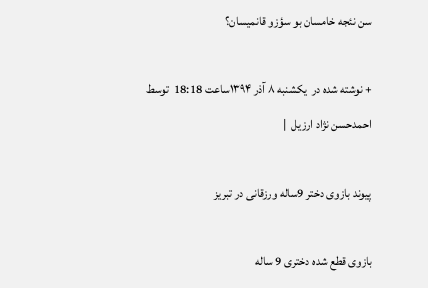سن نئجه خامسان بو سؤزو قانمیسان؟

+ نوشته شده در  یکشنبه ۸ آذر ۱۳۹۴ساعت 18:18  توسط احمدحسن نژاد ارزیل  |

پیوند بازوی دختر 9ساله ورزقانی در تبریز

بازوی قطع شده دختری 9 ساله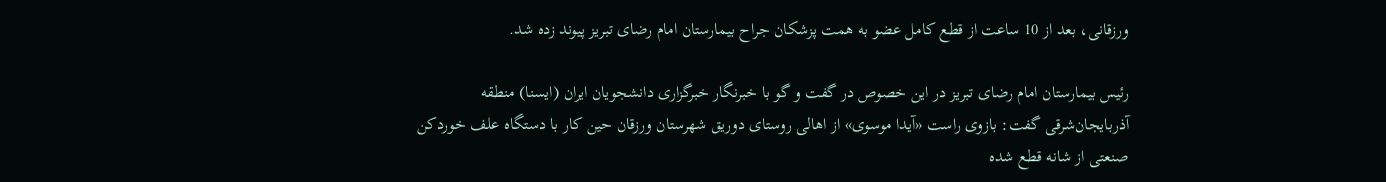ورزقانی، بعد از 10 ساعت از قطع کامل عضو به همت پزشکان جراح بیمارستان امام رضای تبریز پیوند زده شد.

رئیس بیمارستان امام رضای تبریز در این خصوص در گفت و گو با خبرنگار خبرگزاری دانشجویان ایران (ایسنا) منطقه آذربایجان‌شرقی گفت: بازوی راست «آیدا موسوی» از اهالی روستای دوریق شهرستان ورزقان حین کار با دستگاه علف خوردکن صنعتی از شانه قطع شده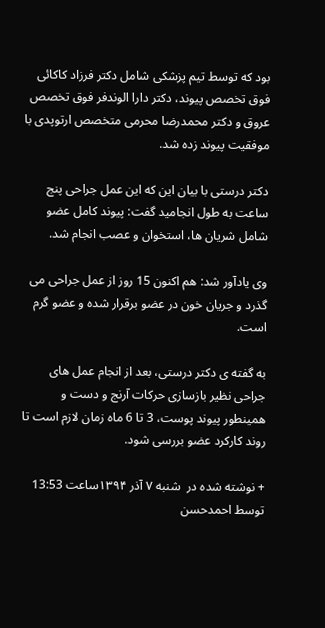بود که توسط تیم پزشکی شامل دکتر فرزاد کاکائی فوق تخصص پیوند، دکتر دارا الوندفر فوق تخصص عروق و دکتر محمدرضا محرمی متخصص ارتوپدی با موفقیت پیوند زده شد.

دکتر درستی با بیان این که این عمل جراحی پنج ساعت به طول انجامید گفت: پیوند کامل عضو شامل شریان ها، استخوان و عصب انجام شد.

وی یادآور شد: هم اکنون 15 روز از عمل جراحی می گذرد و جریان خون در عضو برقرار شده و عضو گرم است.

به گفته ی دکتر درستی، بعد از انجام عمل های جراحی نظیر بازسازی حرکات آرنج و دست و همینطور پیوند پوست، 3 تا 6 ماه زمان لازم است تا روند کارکرد عضو بررسی شود.

+ نوشته شده در  شنبه ۷ آذر ۱۳۹۴ساعت 13:53  توسط احمدحسن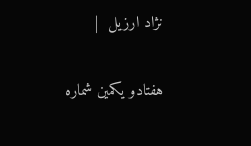نژاد ارزیل  |

هفتادو یکمین شماره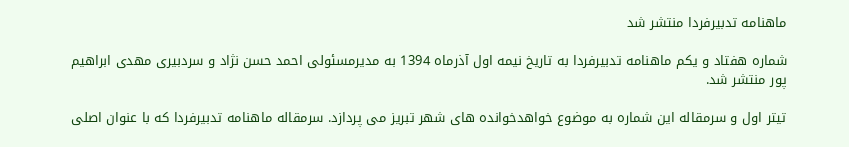ماهنامه تدبیرفردا منتشر شد

شماره هفتاد و یکم ماهنامه تدبیرفردا به تاریخ نیمه اول آذرماه 1394 به مدیرمسئولی احمد حسن نژاد و سردبیری مهدی ابراهیم پور منتشر شد.

تیتر اول و سرمقاله این شماره به موضوع خواهدخوانده های شهر تبریز می پردازد. سرمقاله ماهنامه تدبیرفردا که با عنوان اصلی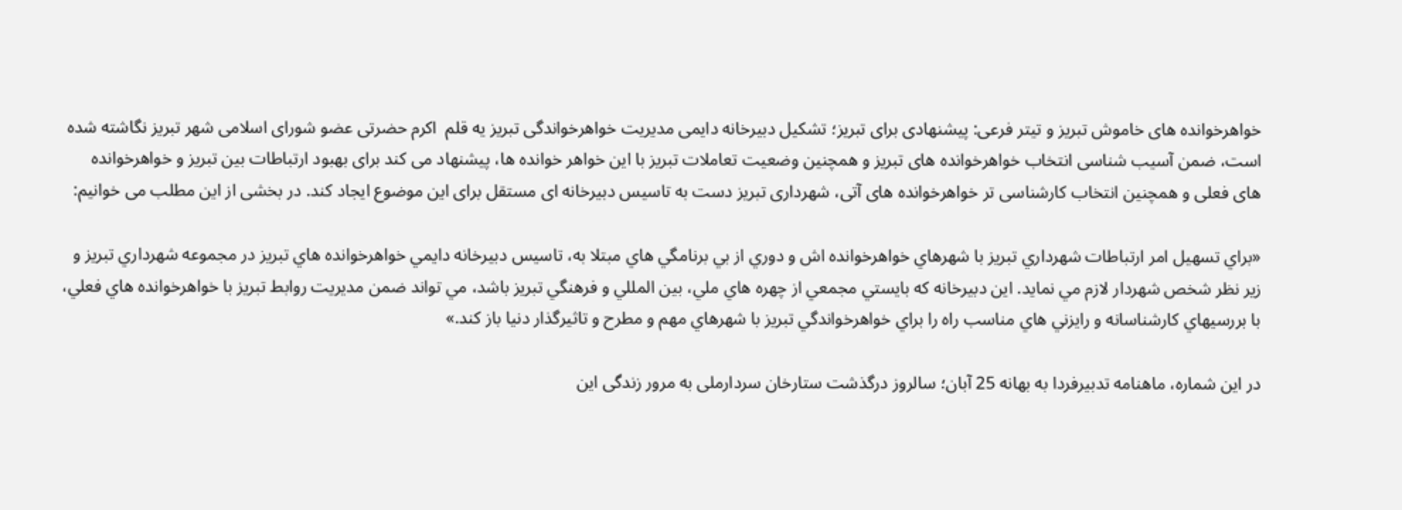خواهرخوانده های خاموش تبریز و تیتر فرعی: پیشنهادی برای تبریز؛ تشکیل دبیرخانه دایمی مدیریت خواهرخواندگی تبریز یه قلم  اکرم حضرتی عضو شورای اسلامی شهر تبریز نگاشته شده است، ضمن آسیب شناسی انتخاب خواهرخوانده های تبریز و همچنین وضعیت تعاملات تبریز با این خواهر خوانده ها، پیشنهاد می کند برای بهبود ارتباطات بین تبریز و خواهرخوانده های فعلی و همچنین انتخاب کارشناسی تر خواهرخوانده های آتی، شهرداری تبریز دست به تاسیس دبیرخانه ای مستقل برای این موضوع ایجاد کند. در بخشی از این مطلب می خوانیم:

«براي تسهيل امر ارتباطات شهرداري تبريز با شهرهاي خواهرخوانده اش و دوري از بي برنامگي هاي مبتلا به، تاسيس دبيرخانه دايمي خواهرخوانده هاي تبريز در مجموعه شهرداري تبريز و زير نظر شخص شهردار لازم مي نمايد. اين دبيرخانه که بايستي مجمعي از چهره هاي ملي، بين المللي و فرهنگي تبريز باشد، مي تواند ضمن مديريت روابط تبريز با خواهرخوانده هاي فعلي، با بررسيهاي کارشناسانه و رايزني هاي مناسب راه را براي خواهرخواندگي تبريز با شهرهاي مهم و مطرح و تاثيرگذار دنيا باز کند.»

در این شماره، ماهنامه تدبیرفردا به بهانه 25 آبان؛ سالروز درگذشت ستارخان سردارملی به مرور زندگی این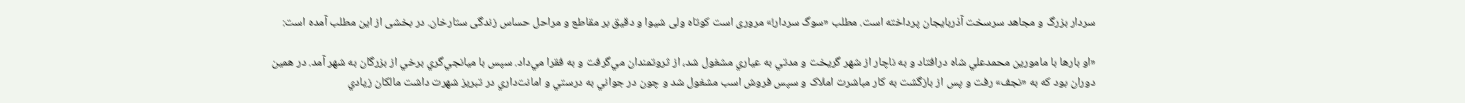سردار بزرگ و مجاهد سرسخت آذربایجان پرداخته است. مطلب «سوگ سردار!» مروری است کوتاه ولی شیوا و دقیق بر مقاطع و مراحل حساس زندگی ستارخان. در بخشی از این مطلب آمده است:

«او بارها با مامورين محمدعلي شاه درافتاد و به ناچار از شهر گريخت و مدتي به عياري مشغول شد، از ثروتمندان مي‌گرفت و به فقرا مي‌داد. سپس با ميانجي‌گري برخي از بزرگان به شهر آمد. در همين دوران بود که به «نجف» رفت و پس از بازگشت به کار مباشرت املاک و سپس فروش اسب مشغول شد و چون در جواني به درستي و امانت‌داري در تبريز شهرت داشت مالکان زيادي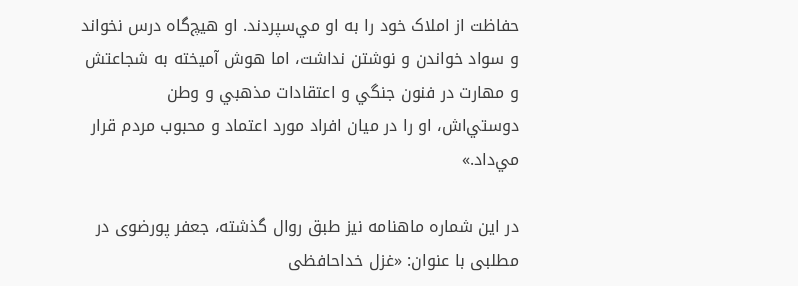حفاظت از املاک خود را به او مي‌سپردند. او هيچ‌گاه درس نخواند و سواد خواندن و نوشتن نداشت، اما هوش آميخته به شجاعتش و مهارت در فنون جنگي و اعتقادات مذهبي و وطن دوستي‌اش، او را در ميان افراد مورد اعتماد و محبوب مردم قرار مي‌داد.»

در این شماره ماهنامه نیز طبق روال گذشته، جعفر پورضوی در مطلبی با عنوان: «غزل خداحافظی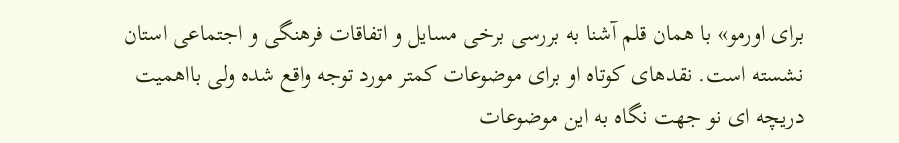برای اورمو» با همان قلم آشنا به بررسی برخی مسایل و اتفاقات فرهنگی و اجتماعی استان نشسته است. نقدهای کوتاه او برای موضوعات کمتر مورد توجه واقع شده ولی بااهمیت دریچه ای نو جهت نگاه به این موضوعات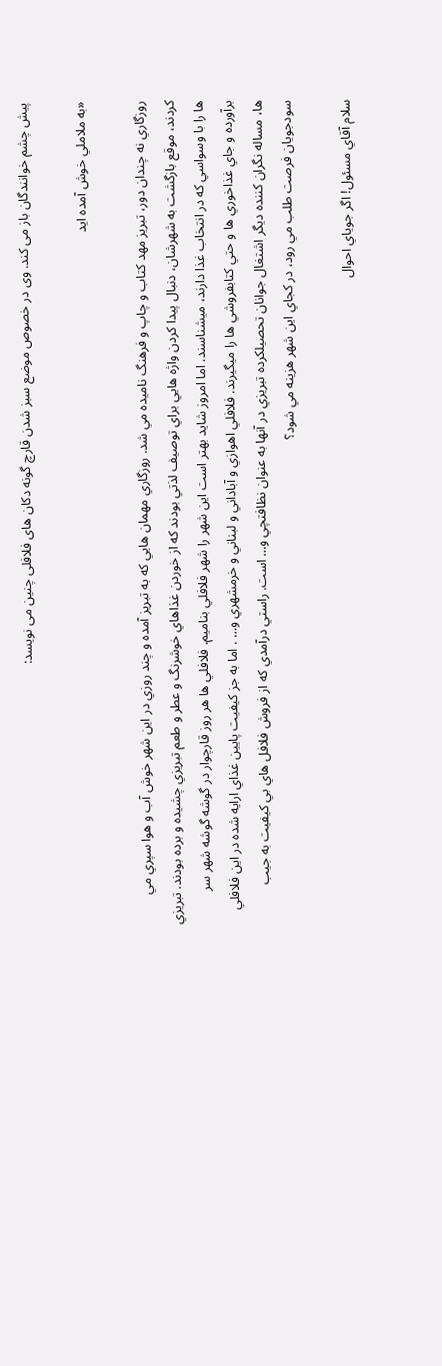پیش چشم خوانندگان باز می کند. وی در خصوص موضع سبز شدن قارچ گونه دکان های فلافلی چنین می نویسد:

«به ملاملي خوش آمده ايد

روزگاري نه چندان دور، تبريز مهد کتاب و چاپ و فرهنگ ناميده مي شد. روزگاري مهمان هايي که به تبريز آمده و چند روزي در اين شهر خوش آب و هوا سپري مي کردند، موقع بازگشت به شهرشان، دنبال پيدا کردن واژه هايي براي توصيف لذتي بودند که از خوردن غذاهاي خوشرنگ و عطر و طعم تبريزي چشيده و برده بودند. تبريزي ها را با وسواسي که در انتخاب غذا دارند، ميشناسند. اما امروز شايد بهتر است اين شهر را شهر فلافلي بناميم. فلافلي ها هر روز قارچوار در گوشه گوشه شهر سر برآورده و جاي غذاخوري ها و حتي کتابفروشي ها را ميگيرند. فلافلي اهوازي و آباداني و لبناني و خرمشهري و… . اما به جز کيفيت پايين غذاي ارايه شده در اين فلافلي ها، مساله نگران کننده ديگر اشتغال جوانان تحصيلکرده تبريزي در آنها به عنوان نظافتچي و… است. راستي درآمدي که از فروش فلافل هاي بي کيفيت به جيب سودجويان فرصت طلب مي رود، در کجاي اين شهر هزينه مي شود؟

سلام آقاي مسئول! اگر جوياي احوال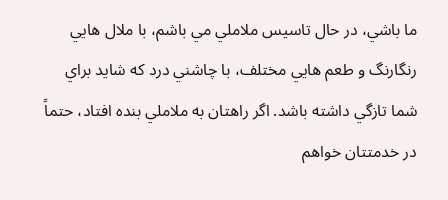ما باشي، در حال تاسيس ملاملي مي باشم، با ملال هايي رنگارنگ و طعم هايي مختلف، با چاشني درد که شايد براي شما تازگي داشته باشد. اگر راهتان به ملاملي بنده افتاد، حتماً در خدمتتان خواهم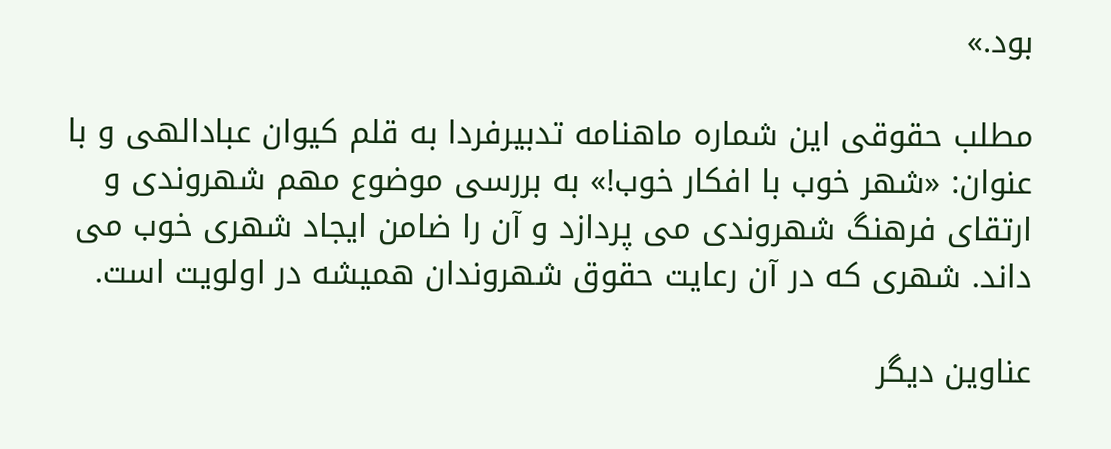بود.»

مطلب حقوقی این شماره ماهنامه تدبیرفردا به قلم کیوان عبادالهی و با عنوان: «شهر خوب با افکار خوب!» به بررسی موضوع مهم شهروندی و ارتقای فرهنگ شهروندی می پردازد و آن را ضامن ایجاد شهری خوب می داند. شهری که در آن رعایت حقوق شهروندان همیشه در اولویت است.

عناوین دیگر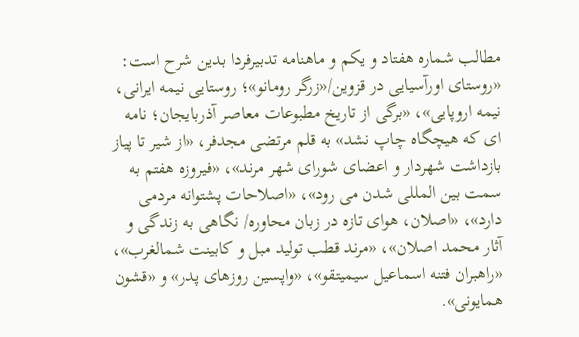مطالب شماره هفتاد و یکم و ماهنامه تدبیرفردا بدین شرح است: «روستای اورآسیایی در قزوین/«زرگر رومانو»؛ روستایی نیمه ایرانی، نیمه اروپایی»، «برگی از تاریخ مطبوعات معاصر آذربایجان؛ نامه ای که هیچگاه چاپ نشد» به قلم مرتضی مجدفر، «از شیر تا پیاز بازداشت شهردار و اعضای شورای شهر مرند»، «فیروزه هفتم به سمت بین المللی شدن می رود»، «اصلاحات پشتوانه مردمی دارد»، «اصلان، هوای تازه در زبان محاوره/ نگاهی به زندگی و آثار محمد اصلان»، «مرند قطب تولید مبل و کابینت شمالغرب»، «راهبران فتنه اسماعیل سیمیتقو»، «واپسین روزهای پدر» و «قشون همایونی».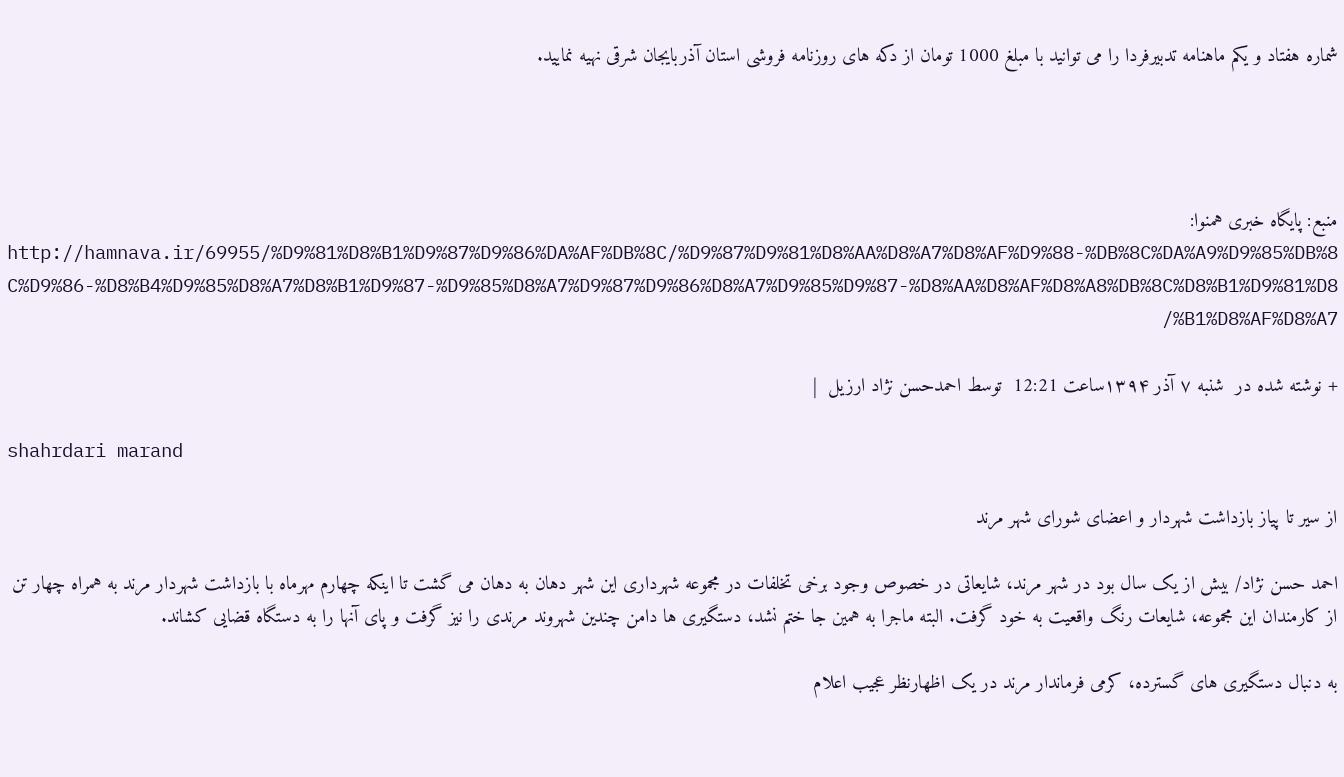شماره هفتاد و یکم ماهنامه تدبیرفردا را می توانید با مبلغ 1000 تومان از دکه های روزنامه فروشی استان آذربایجان شرقی نهیه نمایید.




منبع: پایگاه خبری همنوا: http://hamnava.ir/69955/%D9%81%D8%B1%D9%87%D9%86%DA%AF%DB%8C/%D9%87%D9%81%D8%AA%D8%A7%D8%AF%D9%88-%DB%8C%DA%A9%D9%85%DB%8C%D9%86-%D8%B4%D9%85%D8%A7%D8%B1%D9%87-%D9%85%D8%A7%D9%87%D9%86%D8%A7%D9%85%D9%87-%D8%AA%D8%AF%D8%A8%DB%8C%D8%B1%D9%81%D8%B1%D8%AF%D8%A7/

+ نوشته شده در  شنبه ۷ آذر ۱۳۹۴ساعت 12:21  توسط احمدحسن نژاد ارزیل  |

shahrdari marand

از سیر تا پیاز بازداشت شهردار و اعضای شورای شهر مرند

احمد حسن نژاد/ بیش از یک سال بود در شهر مرند، شایعاتی در خصوص وجود برخی تخلفات در مجموعه شهرداری این شهر دهان به دهان می گشت تا اینکه چهارم مهرماه با بازداشت شهردار مرند به همراه چهار تن از کارمندان این مجموعه، شایعات رنگ واقعیت به خود گرفت. البته ماجرا به همین جا ختم نشد، دستگیری ها دامن چندین شهروند مرندی را نیز گرفت و پای آنها را به دستگاه قضایی کشاند.

به دنبال دستگیری های گسترده، کرمی فرماندار مرند در یک اظهارنظر عجیب اعلام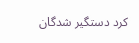کرد دستگیر شدگان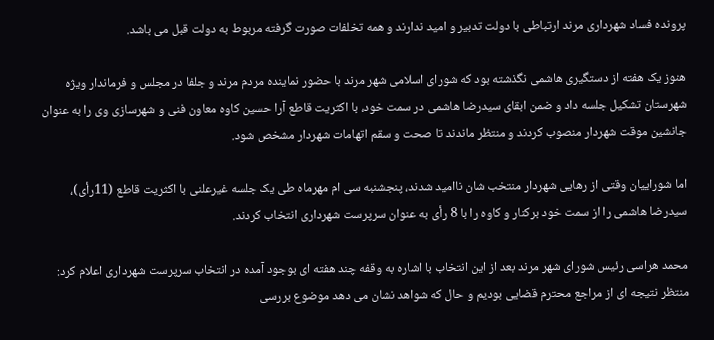پرونده فساد شهرداری مرند ارتباطی با دولت تدبیر و امید ندارند و همه تخلفات صورت گرفته مربوط به دولت قبل می باشد.

هنوز یک هفته از دستگیری هاشمی نگذشته بود که شورای اسلامی شهر مرند با حضور نماینده مردم مرند و جلفا در مجلس و فرماندار ویژه شهرستان تشکیل جلسه داد و ضمن ابقای سیدرضا هاشمی در سمت خود، با اکثریت قاطع آرا حسین کاوه معاون فنی و شهرسازی وی را به عنوان جانشین موقت شهردار منصوب کردند و منتظر ماندند تا صحت و سقم اتهامات شهردار مشخص شود.

اما شوراییان وقتی از رهایی شهردار منتخب شان ناامید شدند، پنجشنبه سی ام مهرماه طی یک جلسه غیرعلنی با اکثریت قاطع (11رأی)، سیدرضا هاشمی را از سمت خود برکنار و کاوه را با 8 رأی به عنوان سرپرست شهرداری انتخاب کردند.

محمد هراسی رئیس شورای شهر مرند بعد از این انتخاب با اشاره به وقفه چند هفته ای بوجود آمده در انتخاب سرپرست شهرداری اعلام کرد: منتظر نتیجه ای از مراجع محترم قضایی بودیم و حال که شواهد نشان می دهد موضوع بررسی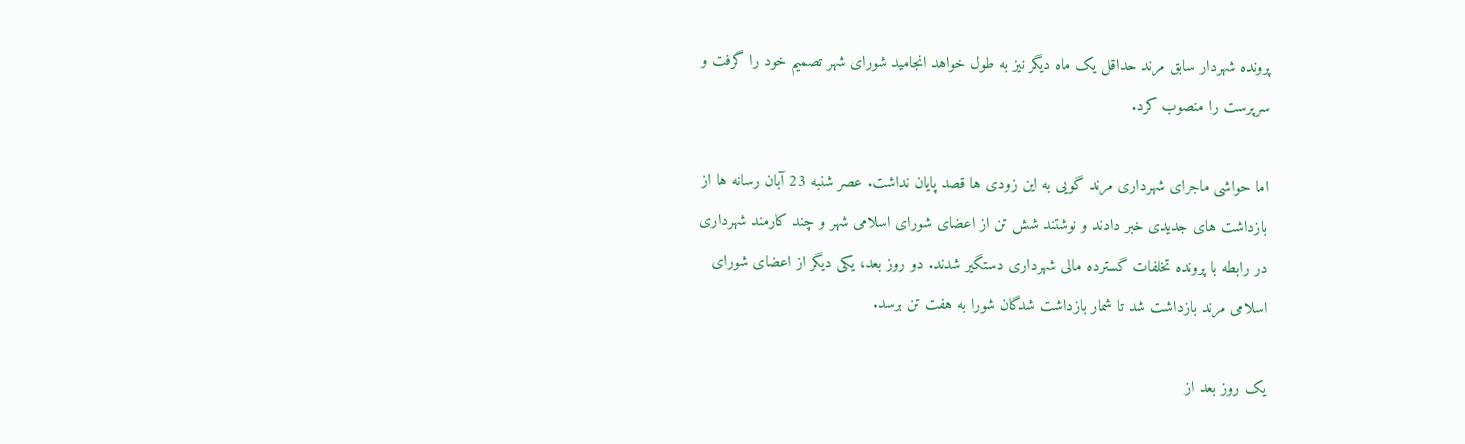پرونده شهردار سابق مرند حداقل یک ماه دیگر نیز به طول خواهد انجامید شورای شهر تصمیم خود را گرفت و سرپرست را منصوب کرد.

اما حواشی ماجرای شهرداری مرند گویی به این زودی ها قصد پایان نداشت. عصر شنبه 23 آبان رسانه ها از بازداشت های جدیدی خبر دادند و نوشتند شش تن از اعضای شورای اسلامی شهر و چند کارمند شهرداری در رابطه با پرونده تخلفات گسترده مالی شهرداری دستگیر شدند. دو روز بعد، یکی دیگر از اعضای شورای اسلامی مرند بازداشت شد تا شمار بازداشت شدگان شورا به هفت تن برسد.

یک روز بعد از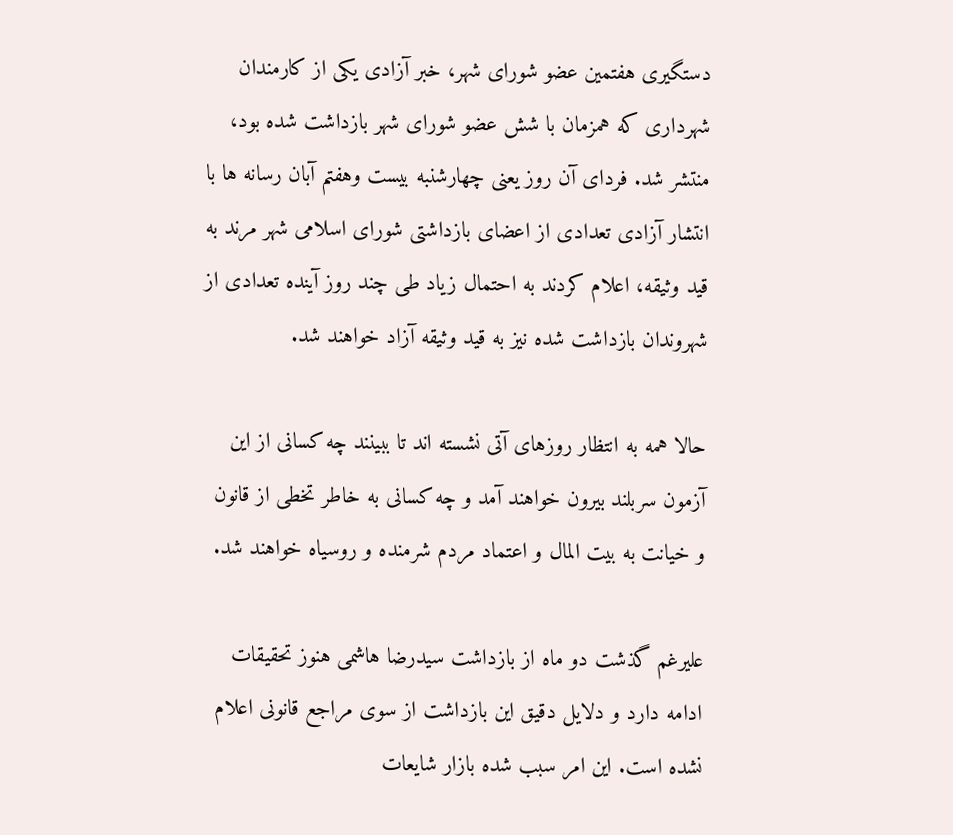دستگیری هفتمین عضو شورای شهر، خبر آزادی یکی از کارمندان شهرداری که همزمان با شش عضو شورای شهر بازداشت شده بود، منتشر شد. فردای آن روز یعنی چهارشنبه بیست وهفتم آبان رسانه ها با انتشار آزادی تعدادی از اعضای بازداشتی شورای اسلامی شهر مرند به قید وثیقه، اعلام کردند به احتمال زیاد طی چند روز آینده تعدادی از شهروندان بازداشت شده نیز به قید وثیقه آزاد خواهند شد.

حالا همه به انتظار روزهای آتی نشسته اند تا ببینند چه کسانی از این آزمون سربلند بیرون خواهند آمد و چه کسانی به خاطر تخطی از قانون و خیانت به بیت المال و اعتماد مردم شرمنده و روسیاه خواهند شد.

علیرغم گذشت دو ماه از بازداشت سیدرضا هاشمی هنوز تحقیقات ادامه دارد و دلایل دقیق این بازداشت از سوی مراجع قانونی اعلام نشده است. این امر سبب شده بازار شایعات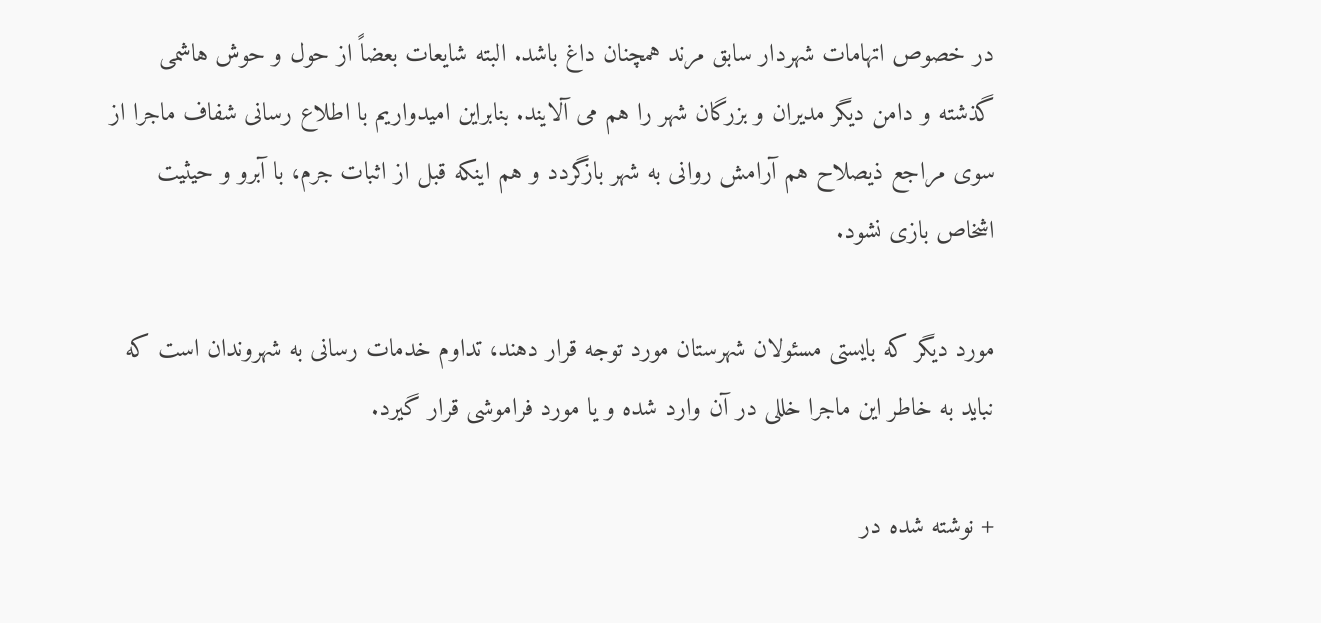در خصوص اتهامات شهردار سابق مرند همچنان داغ باشد. البته شایعات بعضاً از حول و حوش هاشمی گذشته و دامن دیگر مدیران و بزرگان شهر را هم می آلایند. بنابراین امیدواریم با اطلاع رسانی شفاف ماجرا از سوی مراجع ذیصلاح هم آرامش روانی به شهر بازگردد و هم اینکه قبل از اثبات جرم، با آبرو و حیثیت اشخاص بازی نشود.

مورد دیگر که بایستی مسئولان شهرستان مورد توجه قرار دهند، تداوم خدمات رسانی به شهروندان است که نباید به خاطر این ماجرا خللی در آن وارد شده و یا مورد فراموشی قرار گیرد.

+ نوشته شده در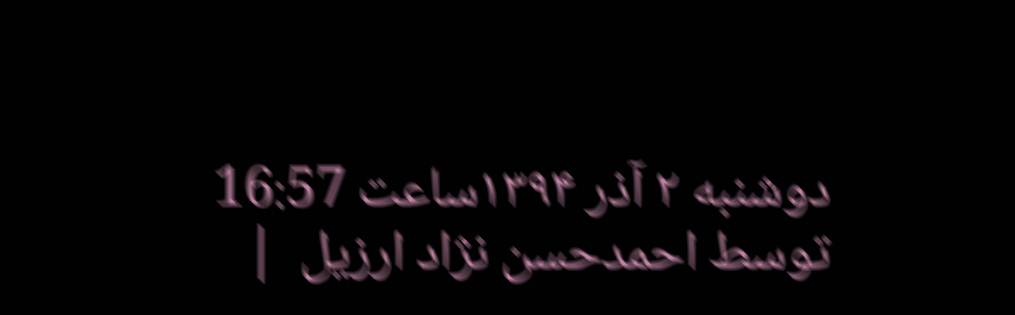دوشنبه ۲ آذر ۱۳۹۴ساعت 16:57  توسط احمدحسن نژاد ارزیل  |